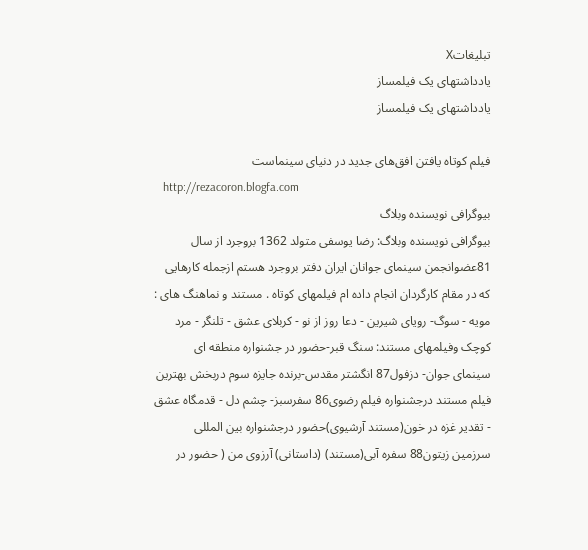تبليغاتX
یادداشتهای یک فیلمساز
یادداشتهای یک فیلمساز

فيلم كوتاه يافتن افق‌های جديد در دنیای سينماست
   http://rezacoron.blogfa.com
بیوگرافی نویسنده وبلاگ
بیوگرافی نویسنده وبلاگ: رضا یوسفی متولد 1362 بروجرد از سال 81عضوانجمن سینمای جوانان ایران دفتر بروجرد هستم ازجمله کارهایی که در مقام کارگردان انجام داده ام فیلمهای کوتاه . مستند و نماهنگ های : مویه - سوگ- رویای شیرین - دعا روز از نو - کربلای عشق - تلنگر - مرد کوچک وفیلمهای مستند: سنگ قبر-حضور در جشنواره منطقه ای سینمای جوان- دزفول87 انگشتر مقدس-برنده جایزه سوم دربخش بهترین فیلم مستند درجشنواره فیلم رضوی86 سفرسبز- چشم دل - قدمگاه عشق - تقدیر غزه در خون(مستند آرشیوی)حضور درجشنواره بین المللی سرزمین زیتون88 سفره آبی(مستند) (داستانی) آرزوی من ( حضور در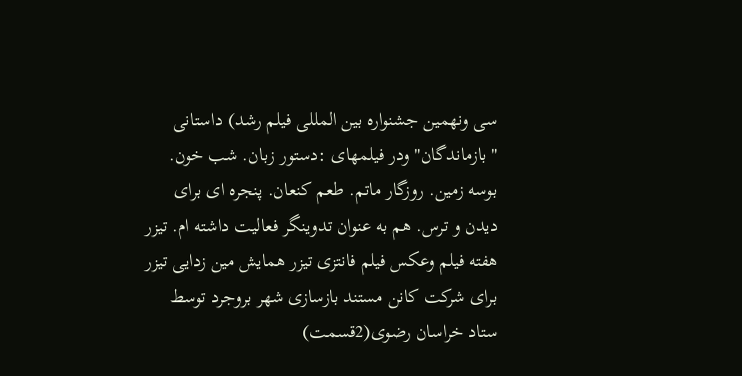سی ونهمین جشنواره بین المللی فیلم رشد) داستانی "بازماندگان" ودر فیلمهای :دستور زبان. شب خون. بوسه زمین. روزگار ماتم. طعم کنعان. پنجره ای برای دیدن و ترس. هم به عنوان تدوینگر فعالیت داشته ام. تیزر هفته فیلم وعکس فیلم فانتزی تیزر همایش مین زدایی تیزر برای شرکت کانن مستند بازسازی شهر بروجرد توسط ستاد خراسان رضوی(2قسمت)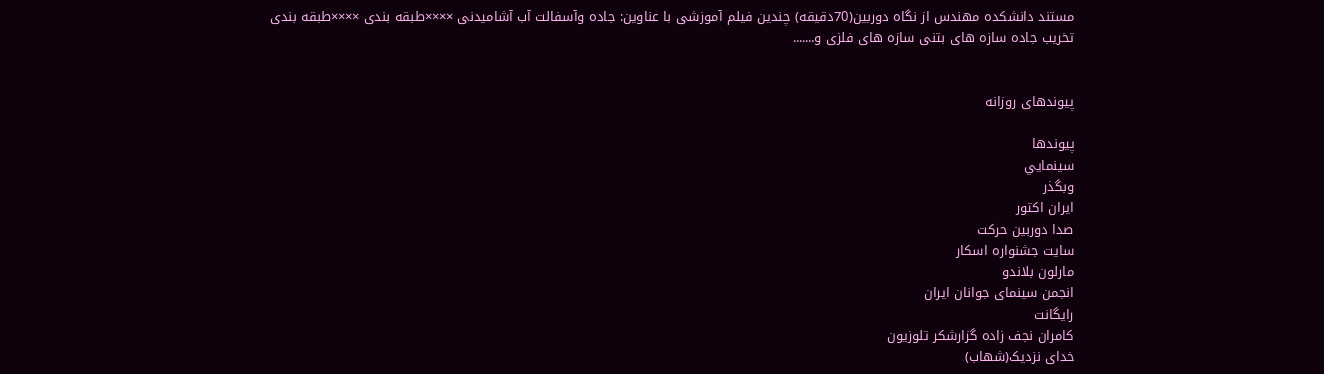مستند دانشکده مهندس از نگاه دوربین(70دقیقه) چندین فیلم آموزشی با عناوین: جاده وآسفالت آب آشامیدنی ××××طبقه بندی ××××طبقه بندی تخریب جاده سازه های بتنی سازه های فلزی و.......


پیوندهای روزانه

پیوندها
سينمايي
وبگذر
ايران اكتور
صدا دوربین حرکت
سایت جشنواره اسکار
مارلون بلاندو
انجمن سینمای جوانان ایران
رایگانت
کامران نجف زاده گزارشکر تلوزیون
خدای نزدیک(شهاب)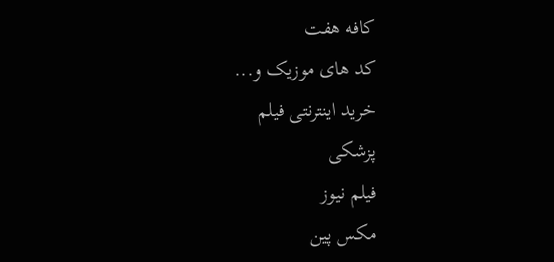کافه هفت
کد های موزیک و...
خرید اینترنتی فیلم
پزشکی
فیلم نیوز
مکس پین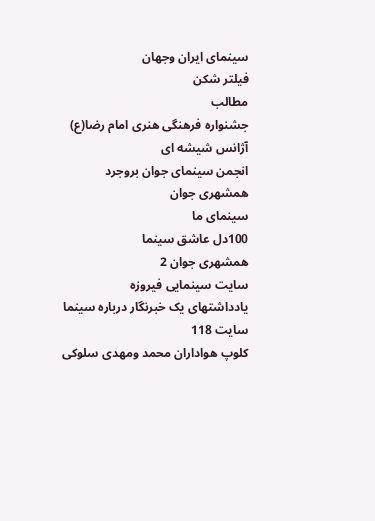سینمای ایران وجهان
فیلتر شکن
مطالب
جشنواره فرهنگی هنری امام رضا(ع)
آژانس شیشه ای
انجمن سینمای جوان بروجرد
همشهری جوان
سینمای ما
100دل عاشق سینما
همشهری جوان 2
سایت سینمایی فیروزه
یادداشتهای یک خبرنگار درباره سینما
سایت 118
کلوپ هواداران محمد ومهدی سلوکی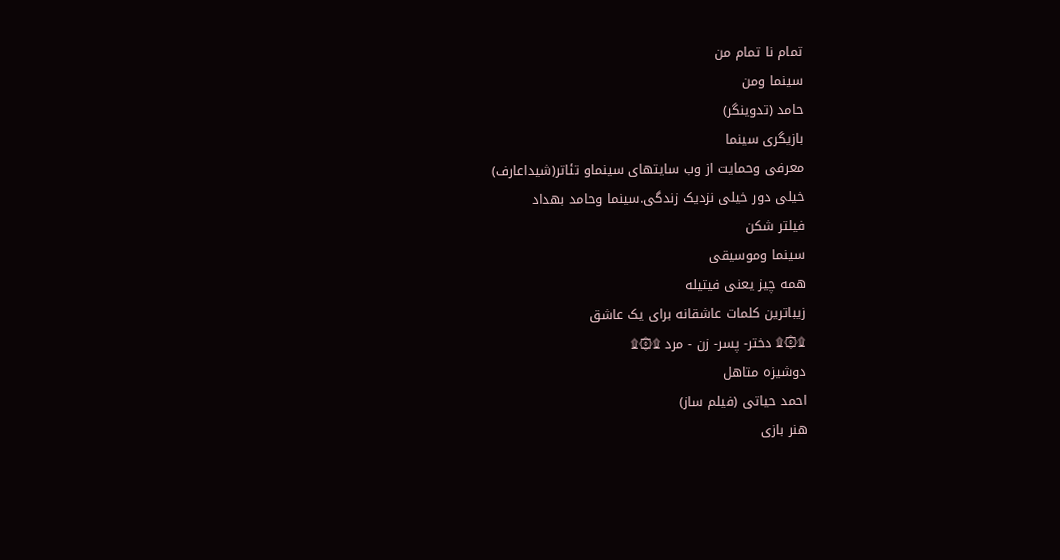تمام نا تمام من
سینما ومن
حامد (تدوینگر)
بازیگری سینما
معرفی وحمایت از وب سایتهای سینماو تئاتر(شیداعارف)
خیلی دور خیلی نزدیک زندگی.سینما وحامد بهداد
فیلتر شکن
سینما وموسیقی
همه چیز یعنی فیتیله
زیباترین کلمات عاشقانه برای یک عاشق
۩۞۩ دختر- پسر- زن - مرد ۩۞۩
دوشیزه متاهل
احمد حیاتی (فیلم ساز)
هنر بازی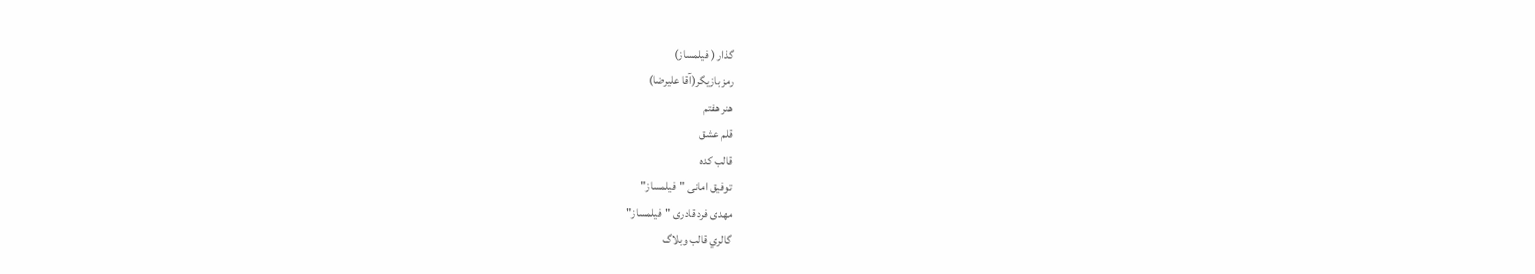گذار ( فیلمساز)
رمز بازیگر(آقا علیرضا)
هنر هفتم
قلم عشق
قالب کده
توفیق امانی "فیلمساز"
مهدی فرد قادری "فیلمساز"
گالري قالب وبلاگ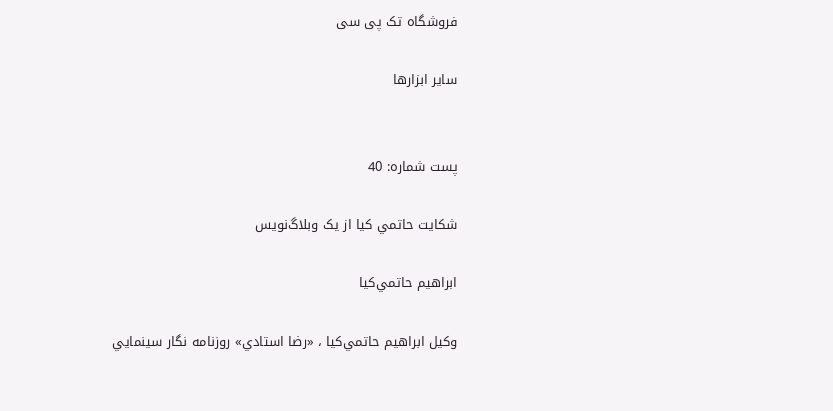فروشگاه تک پی سی

سایر ابزارها


پست شماره: 40

شکايت حاتمي کيا از يک وبلاگ‌نويس

ابراهيم حاتمي‌كيا

وکيل ابراهيم حاتمي‌كيا ، «رضا استادي» روزنامه نگار سينمايي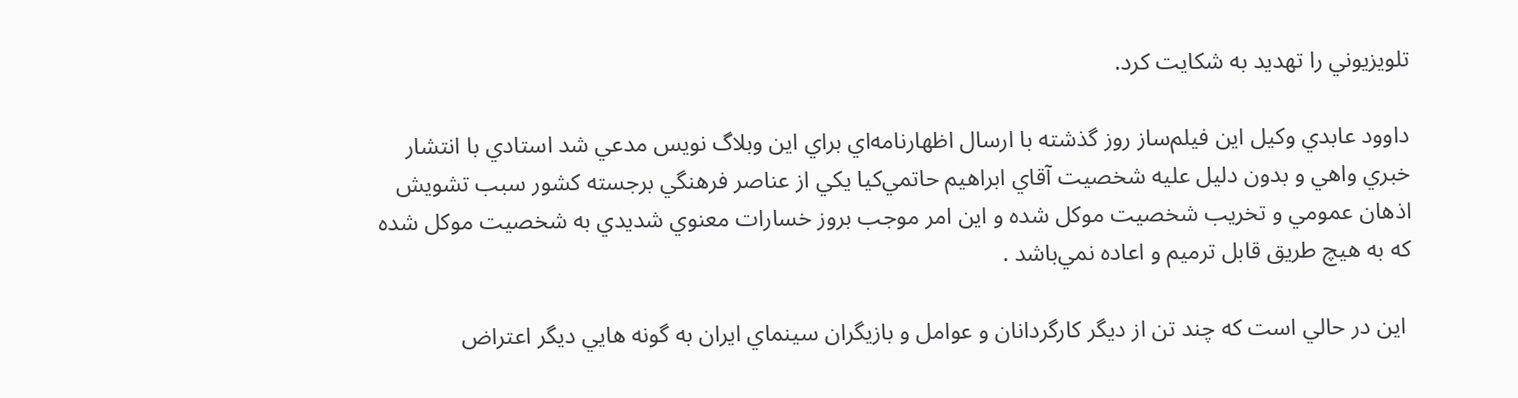تلويزيوني را تهديد به شكايت كرد.

داوود عابدي وكيل اين فيلم‌ساز روز گذشته با ارسال اظهارنامه‌اي براي اين وبلاگ نويس مدعي شد استادي با انتشار خبري واهي و بدون دليل عليه شخصيت آقاي ابراهيم حاتمي‌كيا يكي از عناصر فرهنگي برجسته كشور سبب تشويش اذهان عمومي و تخريب شخصيت موكل شده و اين امر موجب بروز خسارات معنوي شديدي به شخصيت موكل شده كه به هيچ طريق قابل ترميم و اعاده نمي‌باشد .

 اين در حالي است که چند تن از ديگر کارگردانان و عوامل و بازيگران سينماي ايران به گونه هايي ديگر اعتراض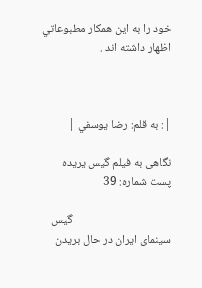خود را به اين همکار مطبوعاتي اظهار داشته اند .



|: به قلم: رضا يوسفي |

نگاهی به فیلم گیس یریده
پست شماره: 39

                                     گیس سینمای ایران در حال بریدن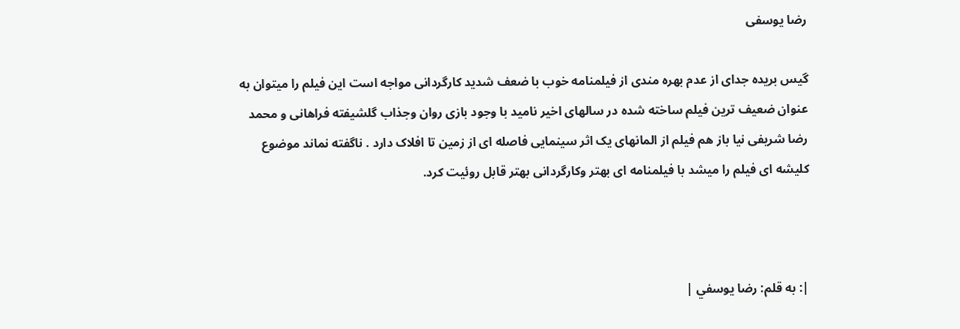رضا یوسفی

گیس بریده جدای از عدم بهره مندی از فیلمنامه خوب با ضعف شدید کارگردانی مواجه است این فیلم را میتوان به عنوان ضعیف ترین فیلم ساخته شده در سالهای اخیر نامید با وجود بازی روان وجذاب گلشیفته فراهانی و محمد رضا شریفی نیا باز هم فیلم از المانهای یک اثر سینمایی فاصله ای از زمین تا افلاک دارد . ناگفته نماند موضوع کلیشه ای فیلم را میشد با فیلمنامه ای بهتر وکارگردانی بهتر قابل روئیت کرد.



|: به قلم: رضا يوسفي |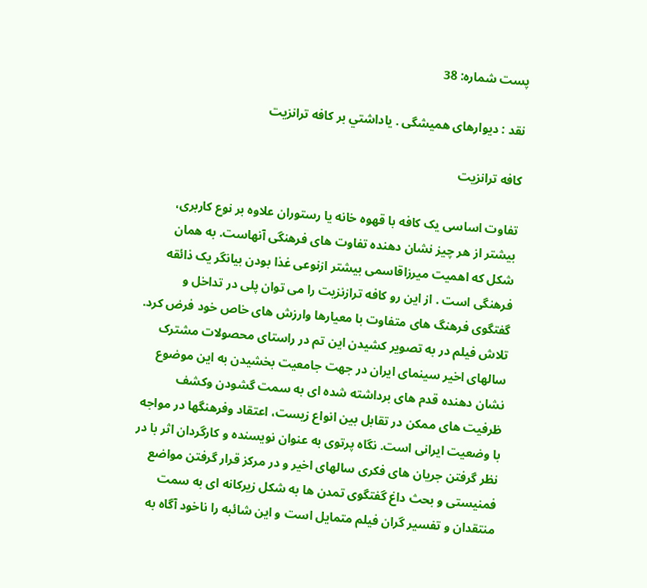پست شماره: 38

نقد : دیوارهای همیشگی . ياداشتي بر كافه ترانزيت

كافه ترانزيت

تفاوت اساسی یک کافه با قهوه خانه یا رستوران علاوه بر نوع کاربری، بیشتر از هر چیز نشان دهنده تفاوت های فرهنگی آنهاست. به همان شکل که اهمیت میرزاقاسمی بیشتر ازنوعی غذا بودن بیانگر یک ذائقه فرهنگی است . از این رو کافه ترازنزیت را می توان پلی در تداخل و گفتگوی فرهنگ های متفاوت با معیارها وارزش های خاص خود فرض کرد. تلاش فیلم در به تصویر کشیدن این تم در راستای محصولات مشترک سالهای اخیر سینمای ایران در جهت جامعیت بخشیدن به این موضوع نشان دهنده قدم های برداشته شده ای به سمت گشودن وکشف ظرفیت های ممکن در تقابل بین انواع زیست، اعتقاد وفرهنگها در مواجه با وضعیت ایرانی است. نگاه پرتوی به عنوان نویسنده و کارگردان اثر با در نظر گرفتن جریان های فکری سالهای اخیر و در مرکز قرار گرفتن مواضع فمنیستی و بحث داغ گفتگوی تمدن ها به شکل زیرکانه ای به سمت منتقدان و تفسیر گران فیلم متمایل است و این شائبه را ناخود آگاه به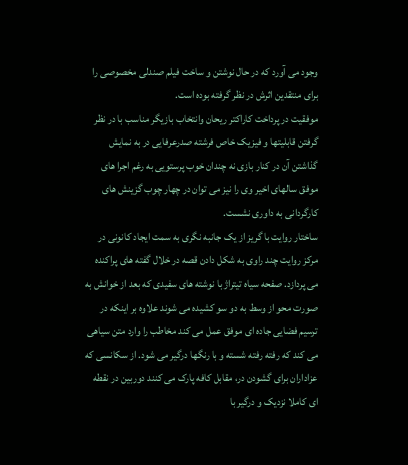وجود می آورد که در حال نوشتن و ساخت فیلم صندلی مخصوصی را برای منتقدین اثرش در نظر گرفته بوده است.
موفقیت در پرداخت کاراکتر ریحان وانتخاب بازیگر مناسب با در نظر گرفتن قابلیتها و فیزیک خاص فرشته صدرعرفایی در به نمایش گذاشتن آن در کنار بازی نه چندان خوب پرستویی به رغم اجرا های موفق سالهای اخیر وی را نیز می توان در چهار چوب گزینش های کارگردانی به داوری نشست.
ساختار روایت با گریز از یک جانبه نگری به سمت ایجاد کانونی در مرکز روایت چند راوی به شکل دادن قصه در خلال گفته های پراکنده می پردازد. صفحه سیاه تیتراژ با نوشته های سفیدی که بعد از خوانش به صورت محو از وسط به دو سو کشیده می شوند علاوه بر اینکه در ترسیم فضایی جاده ای موفق عمل می کند مخاطب را وارد متن سیاهی می کند که رفته رفته شسته و با رنگها درگیر می شود. از سکانسی که عزاداران برای گشودن در، مقابل کافه پارک می کنند دوربین در نقطه ای کاملا نزدیک و درگیر با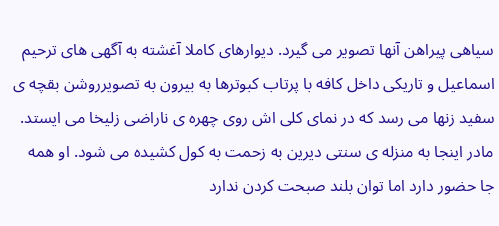سیاهی پیراهن آنها تصویر می گیرد. دیوارهای کاملا آغشته به آگهی های ترحیم اسماعیل و تاریکی داخل کافه با پرتاب کبوترها به بیرون به تصویرروشن بقچه ی سفید زنها می رسد که در نمای کلی اش روی چهره ی ناراضی زلیخا می ایستد. مادر اینجا به منزله ی سنتی دیرین به زحمت به کول کشیده می شود. او همه جا حضور دارد اما توان بلند صبحت کردن ندارد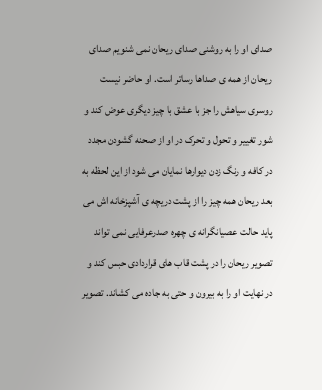صدای او را به روشنی صدای ریحان نمی شنویم صدای ریحان از همه ی صداها رساتر است. او حاضر نیست روسری سیاهش را جز با عشق با چیز دیگری عوض کند و شور تغییر و تحول و تحرک در او از صحنه گشودن مجدد در کافه و رنگ زدن دیوارها نمایان می شود از این لحظه به بعد ریحان همه چیز را از پشت دریچه ی آشپزخانه اش می پاید حالت عصیانگرانه ی چهره صدرعرفایی نمی تواند تصویر ریحان را در پشت قاب های قراردادی حبس کند و در نهایت او را به بیرون و حتی به جاده می کشاند. تصویر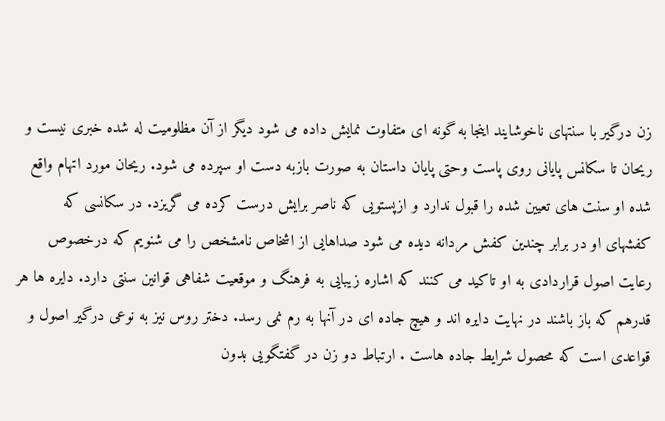زن درگیر با سنتهای ناخوشایند اینجا به گونه ای متفاوت نمایش داده می شود دیگر از آن مظلومیت له شده خبری نیست و ریحان تا سکانس پایانی روی پاست وحتی پایان داستان به صورت بازبه دست او سپرده می شود. ریحان مورد اتهام واقع شده او سنت های تعیین شده را قبول ندارد و ازپستویی که ناصر برایش درست کرده می گریزد. در سکانسی که کفشهای او در برابر چندین کفش مردانه دیده می شود صداهایی از اشخاص نامشخص را می شنویم که درخصوص رعایت اصول قراردادی به او تاکید می کنند که اشاره زیبایی به فرهنگ و موقعیت شفاهی قوانین سنتی دارد. دایره ها هر قدرهم که باز باشند در نهایت دایره اند و هیچ جاده ای در آنها به رم نمی رسد. دختر روس نیز به نوعی درگیر اصول و قواعدی است که محصول شرایط جاده هاست . ارتباط دو زن در گفتگویی بدون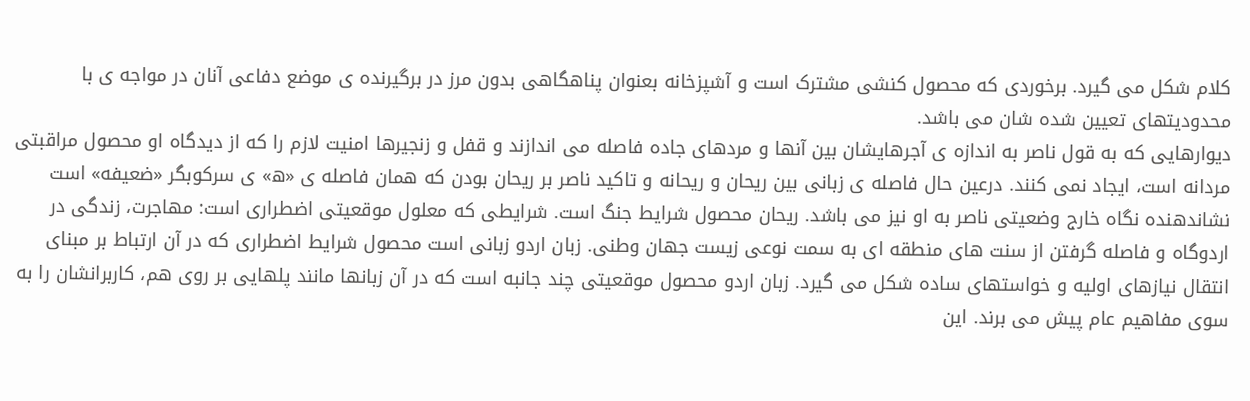کلام شکل می گیرد. برخوردی که محصول کنشی مشترک است و آشپزخانه بعنوان پناهگاهی بدون مرز در برگیرنده ی موضع دفاعی آنان در مواجه ی با محدودیتهای تعیین شده شان می باشد.
دیوارهایی که به قول ناصر به اندازه ی آجرهایشان بین آنها و مردهای جاده فاصله می اندازند و قفل و زنجیرها امنیت لازم را که از دیدگاه او محصول مراقبتی مردانه است، ایجاد نمی کنند. درعین حال فاصله ی زبانی بین ریحان و ریحانه و تاکید ناصر بر ریحان بودن که همان فاصله ی «ه» ی سرکوبگر «ضعیفه» است نشاندهنده نگاه خارج وضعیتی ناصر به او نیز می باشد. ریحان محصول شرایط جنگ است. شرایطی که معلول موقعیتی اضطراری است: مهاجرت، زندگی در اردوگاه و فاصله گرفتن از سنت های منطقه ای به سمت نوعی زیست جهان وطنی. زبان اردو زبانی است محصول شرایط اضطراری که در آن ارتباط بر مبنای انتقال نیازهای اولیه و خواستهای ساده شکل می گیرد. زبان اردو محصول موقعیتی چند جانبه است که در آن زبانها مانند پلهایی بر روی هم، کاربرانشان را به سوی مفاهیم عام پیش می برند. این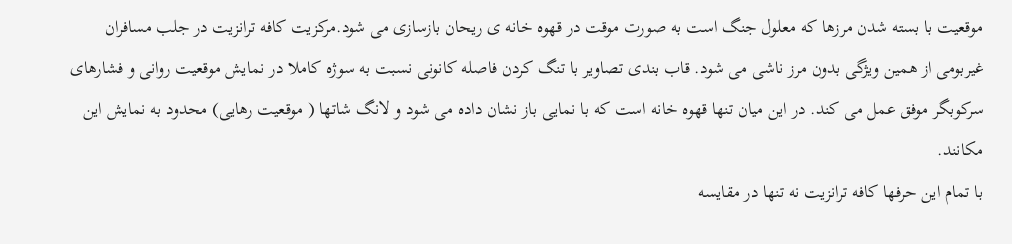موقعیت با بسته شدن مرزها که معلول جنگ است به صورت موقت در قهوه خانه ی ریحان بازسازی می شود.مرکزیت کافه ترانزیت در جلب مسافران غیربومی از همین ویژگی بدون مرز ناشی می شود. قاب بندی تصاویر با تنگ کردن فاصله کانونی نسبت به سوژه کاملا در نمایش موقعیت روانی و فشارهای سرکوبگر موفق عمل می کند. در این میان تنها قهوه خانه است که با نمایی باز نشان داده می شود و لانگ شاتها ( موقعیت رهایی) محدود به نمایش این مکانند.
با تمام این حرفها کافه ترانزیت نه تنها در مقایسه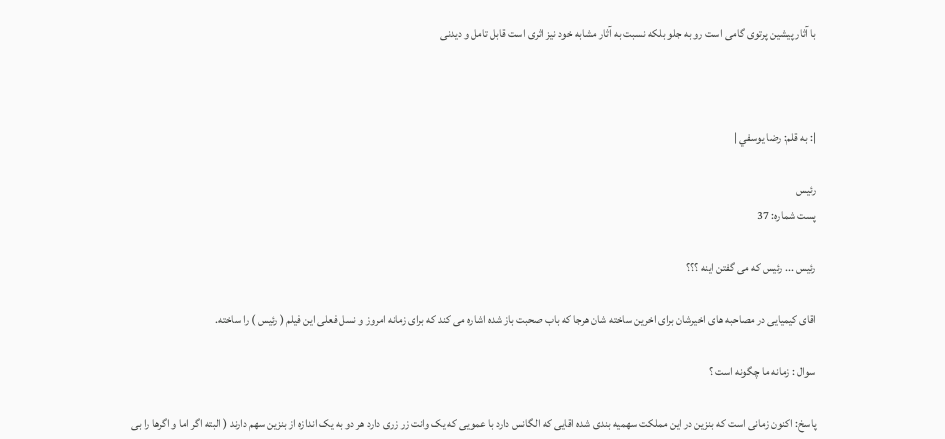با آثار پیشین پرتوی گامی است رو به جلو بلکه نسبت به آثار مشابه خود نیز اثری است قابل تامل و دیدنی



|: به قلم: رضا يوسفي |

رئیس
پست شماره: 37

رئیس ... رئیس که می گفتن اینه ؟؟؟

اقای کیمیایی در مصاحبه های اخیرشان برای اخرین ساخته شان هرجا که باب صحبت باز شده اشاره می کند که برای زمانه امروز و نسل فعلی این فیلم ( رئیس ) را ساخته.

سوال : زمانه ما چگونه است ؟

پاسخ: اکنون زمانی است که بنزین در این مملکت سهمیه بندی شده اقایی که الگانس دارد با عمویی که یک وانت زر زری دارد هر دو به یک اندازه از بنزین سهم دارند ( البته اگر اما و اگرها را بی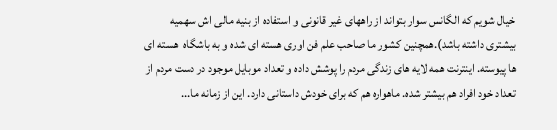خیال شویم که الگانس سوار بتواند از راههای غیر قانونی و استفاده از بنیه مالی اش سهمیه بیشتری داشته باشد).همچنین کشور ما صاحب علم فن اوری هسته ای شده و به باشگاه  هسته ای ها پیوسته. اینترنت همه لایه های زندگی مردم را پوشش داده و تعداد موبایل موجود در دست مردم از تعداد خود افراد هم بیشتر شده. ماهواره هم که برای خودش داستانی دارد. این از زمانه ما...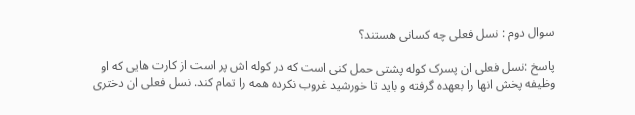سوال دوم : نسل فعلی چه کسانی هستند؟

پاسخ :نسل فعلی ان پسرک کوله پشتی حمل کنی است که در کوله اش پر است از کارت هایی که او وظیفه پخش انها را بعهده گرفته و باید تا خورشید غروب نکرده همه را تمام کند. نسل فعلی ان دختری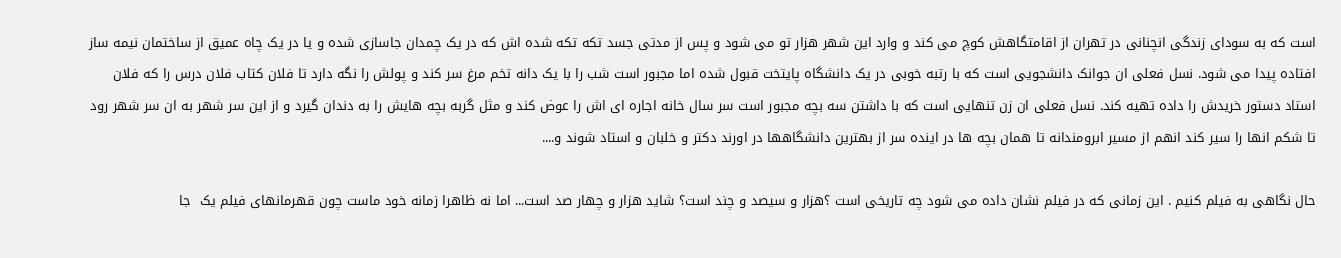است که به سودای زندگی انچنانی در تهران از اقامتگاهش کوچ می کند و وارد این شهر هزار تو می شود و پس از مدتی جسد تکه تکه شده اش که در یک چمدان جاسازی شده و یا در یک چاه عمیق از ساختمان نیمه ساز افتاده پیدا می شود. نسل فعلی ان جوانک دانشجویی است که با رتبه خوبی در یک دانشگاه پایتخت قبول شده اما مجبور است شب را با یک دانه تخم مرغ سر کند و پولش را نگه دارد تا فلان کتاب فلان درس را که فلان استاد دستور خریدش را داده تهیه کند. نسل فعلی ان زن تنهایی است که با داشتن سه بچه مجبور است سر سال خانه اجاره ای اش را عوض کند و مثل گربه بچه هایش را به دندان گیرد و از این سر شهر به ان سر شهر رود تا شکم انها را سیر کند انهم از مسیر ابرومندانه تا همان بچه ها در اینده سر از بهترین دانشگاهها در اورند دکتر و خلبان و استاد شوند و....

حال نگاهی به فیلم کنیم . این زمانی که در فیلم نشان داده می شود چه تاریخی است ؟هزار و سیصد و چند است؟ شاید هزار و چهار صد است... اما نه ظاهرا زمانه خود ماست چون قهرمانهای فیلم یک  جا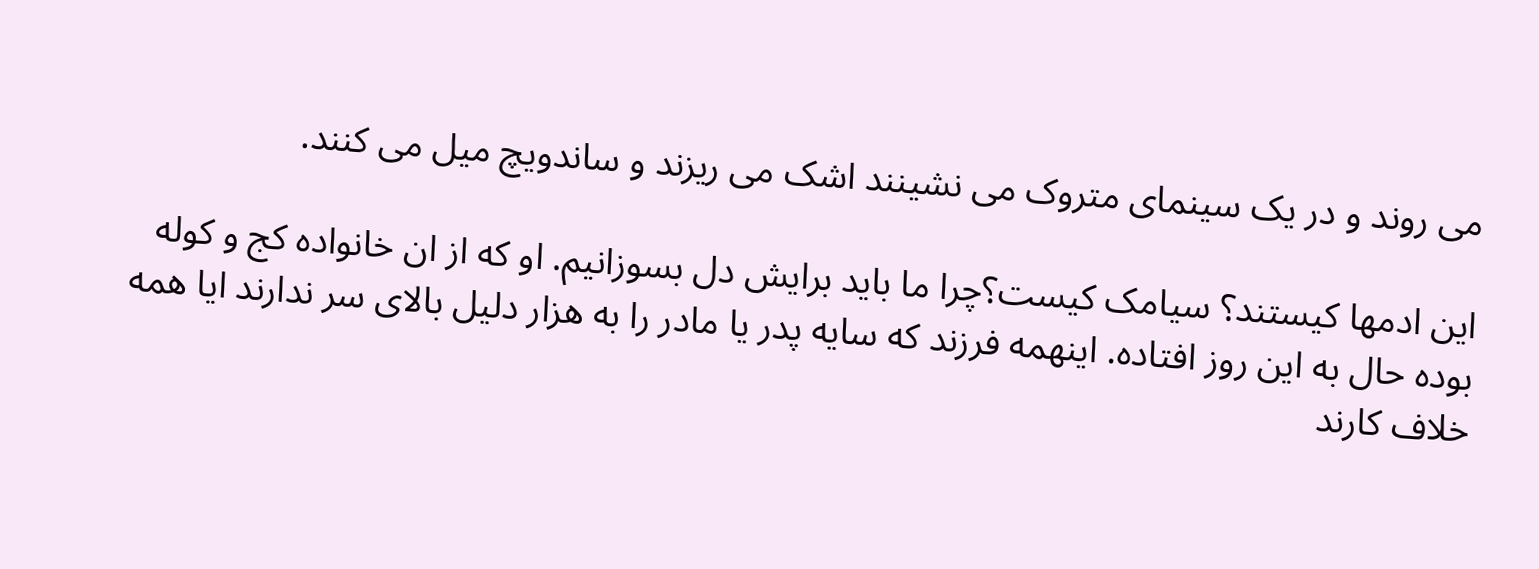می روند و در یک سینمای متروک می نشینند اشک می ریزند و ساندویچ میل می کنند.

این ادمها کیستند؟ سیامک کیست؟چرا ما باید برایش دل بسوزانیم. او که از ان خانواده کج و کوله بوده حال به این روز افتاده. اینهمه فرزند که سایه پدر یا مادر را به هزار دلیل بالای سر ندارند ایا همه خلاف کارند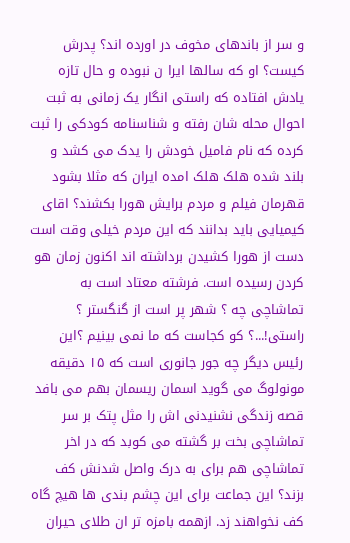و سر از باندهای مخوف در اورده اند؟ پدرش کیست؟ او که سالها ایرا ن نبوده و حال تازه یادش افتاده که راستی انگار یک زمانی به ثبت احوال محله شان رفته و شناسنامه کودکی را ثبت کرده که نام فامیل خودش را یدک می کشد و بلند شده هلک هلک امده ایران که مثلا بشود قهرمان فیلم و مردم برایش هورا بکشند؟ اقای کیمیایی باید بدانند که این مردم خیلی وقت است دست از هورا کشیدن برداشته اند اکنون زمان هو کردن رسیده است. فرشته معتاد است به تماشاچی چه ؟ شهر پر است از گنگستر ؟ راستی!...؟ کو کجاست که ما نمی بینیم ؟این رئیس دیگر چه جور جانوری است که ۱۵ دقیقه مونولوگ می گوید اسمان ریسمان بهم می بافد قصه زندگی نشنیدنی اش را مثل پتک بر سر تماشاچی بخت بر گشته می کوبد که در اخر تماشاچی هم برای به درک واصل شدنش کف بزند؟ این جماعت برای این چشم بندی ها هیچ گاه کف نخواهند زد. ازهمه بامزه تر ان طلای حیران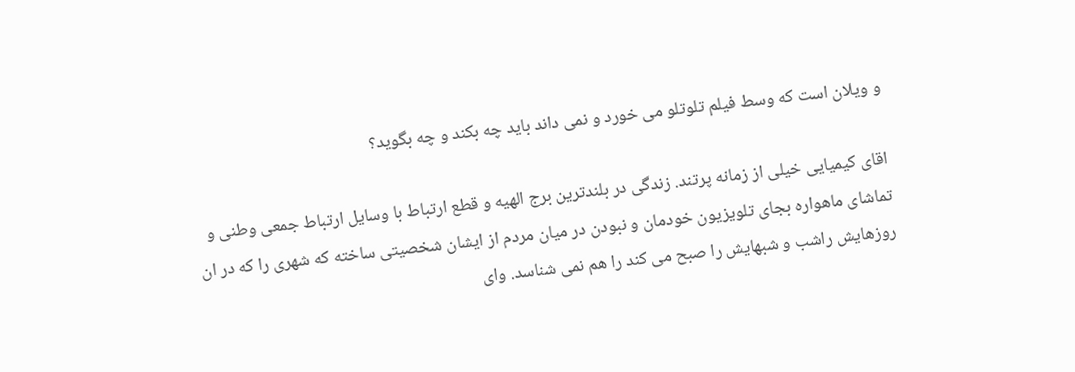و ویلان است که وسط فیلم تلوتلو می خورد و نمی داند باید چه بکند و چه بگوید؟

اقای کیمیایی خیلی از زمانه پرتند. زندگی در بلندترین برج الهیه و قطع ارتباط با وسایل ارتباط جمعی وطنی و تماشای ماهواره بجای تلویزیون خودمان و نبودن در میان مردم از ایشان شخصیتی ساخته که شهری را که در ان روزهایش راشب و شبهایش را صبح می کند را هم نمی شناسد. وای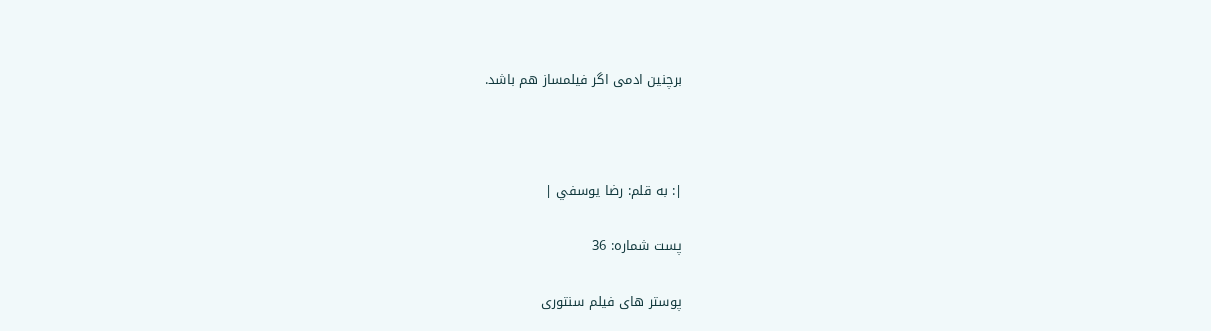برچنین ادمی اگر فیلمساز هم باشد.



|: به قلم: رضا يوسفي |

پست شماره: 36

پوستر های فیلم سنتوری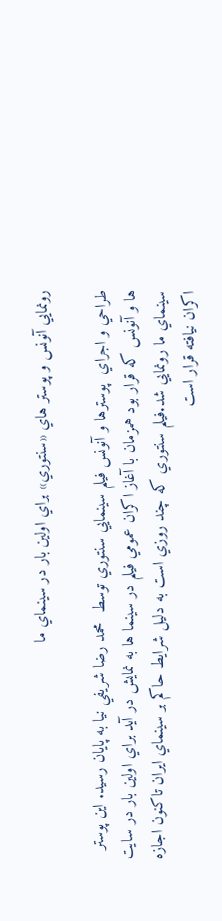رونمايي آنونس و پوستر هاي «سنتوري» براي اولين بار در سينماي ما

طراحي و اجراي  پوسترها و آنونس فيلم سينمايي سنتوري توسط  محمد رضا شريفي نيا به پايان رسيد. اين پوستر ها و آنونس كه قرار بود همزمان با آغاز اكران عمومي فيلم در سينما ها به نمايش در آيد براي اولين بار در سايت سينماي ما رونمايي شد.فيلم سنتوري كه چند روزي است به دليل شرايط حاكم بر سينماي ايران تاكنون اجازه اكران نيافته قرار است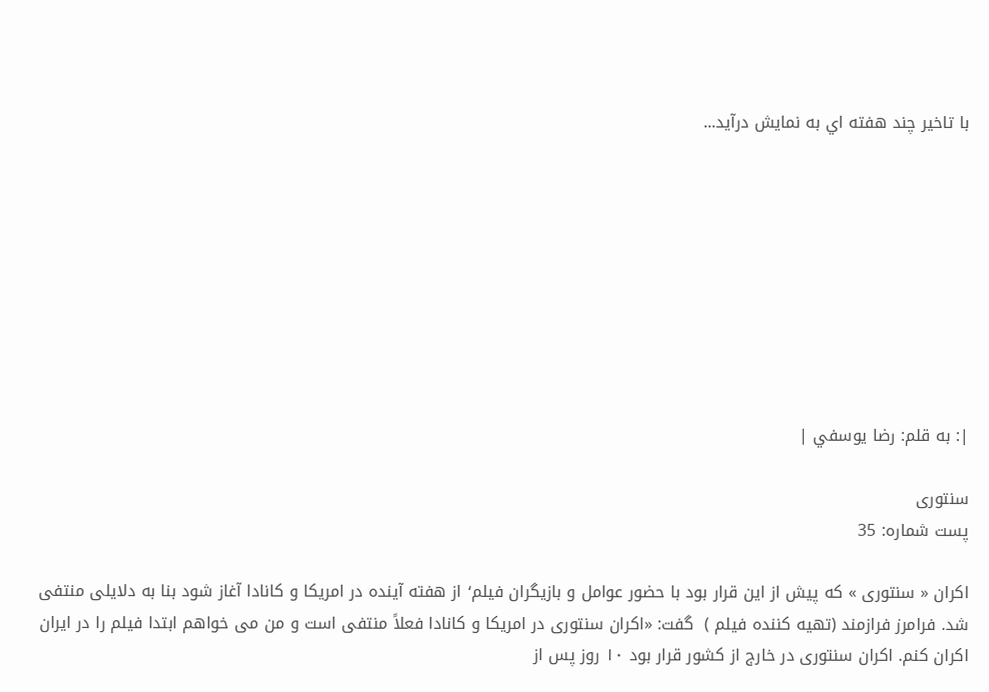با تاخير چند هفته اي به نمايش درآيد...









|: به قلم: رضا يوسفي |

سنتوری
پست شماره: 35

اکران « سنتوری » که پیش از این قرار بود با حضور عوامل و بازیگران فیلم٬ از هفته آینده در امریکا و کانادا آغاز شود بنا به دلایلی منتفی شد. فرامرز فرازمند (تهیه کننده فیلم )  گفت: «اکران سنتوری در امریکا و کانادا فعلاً منتفی است و من می خواهم ابتدا فیلم را در ایران اکران کنم. اکران سنتوری در خارج از کشور قرار بود ۱۰ روز پس از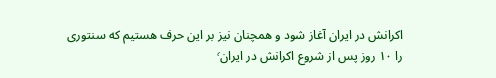اکرانش در ایران آغاز شود و همچنان نیز بر این حرف هستیم که سنتوری را ۱۰ روز پس از شروع اکرانش در ایران٬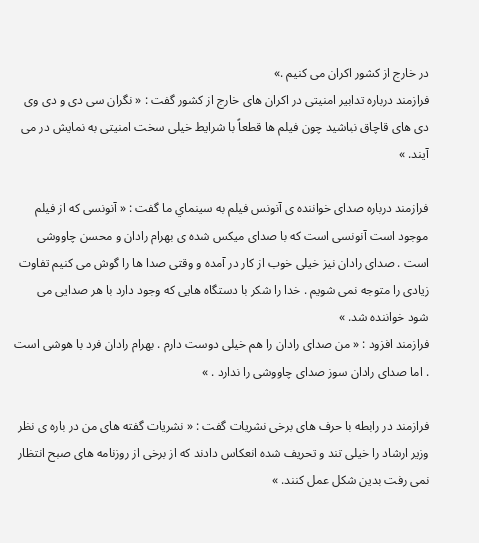در خارج از کشور اکران می کنیم .»
فرازمند درباره تدابیر امنیتی در اکران های خارج از کشور گفت : « نگران سی دی و دی وی دی های قاچاق نباشید چون فیلم ها قطعاً با شرایط خیلی سخت امنیتی به نمایش در می آیند. »

فرازمند درباره صدای خواننده ی آنونس فیلم به سينماي ما گفت : « آنونسی که از فیلم موجود است آنونسی است که با صدای میکس شده ی بهرام رادان و محسن چاووشی است . صدای رادان نیز خیلی خوب از کار در آمده و وقتی صدا ها را گوش می کنیم تفاوت زیادی را متوجه نمی شویم . خدا را شکر با دستگاه هایی که وجود دارد با هر صدایی می شود خواننده شد. »
فرازمند افزود : « من صدای رادان را هم خیلی دوست دارم . بهرام رادان فرد با هوشی است . اما صدای رادان سوز صدای چاووشی را ندارد . »

فرازمند در رابطه با حرف های برخی نشریات گفت : « نشریات گفته های من در باره ی نظر وزیر ارشاد را خیلی تند و تحریف شده انعکاس دادند که از برخی از روزنامه های صبح انتظار نمی رفت بدین شکل عمل کنند. »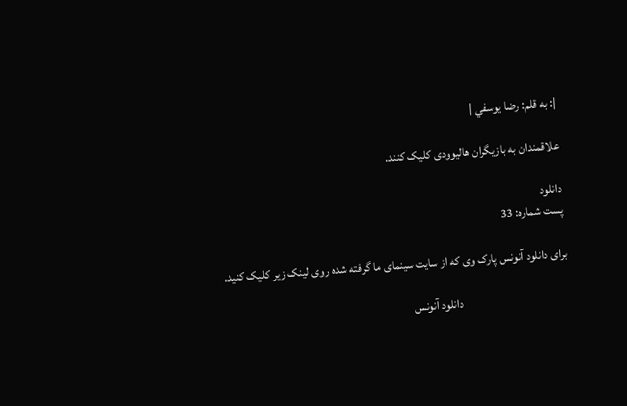|: به قلم: رضا يوسفي |

علاقمندان به بازیگران هالیوودی کلیک کنند.

دانلود
پست شماره: 33

برای دانلود آنونس پارک وی که از سایت سینمای ما گرفته شده روی لینک زیر کلیک کنید.

                                            دانلود آنونس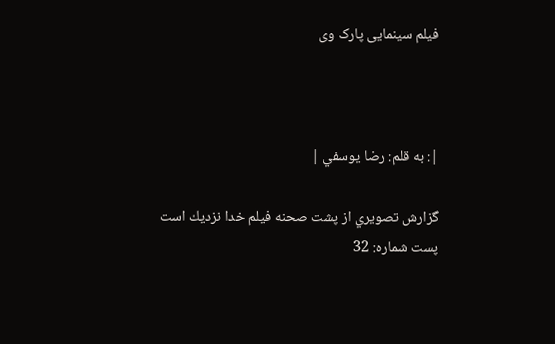فیلم سینمایی پارک وی



|: به قلم: رضا يوسفي |

گزارش تصويري از پشت صحنه فيلم خدا نزديك است
پست شماره: 32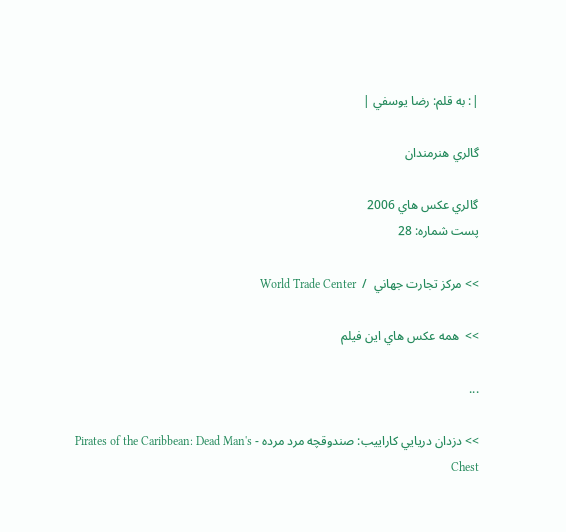|: به قلم: رضا يوسفي |

گالري هنرمندان

گالري عكس هاي 2006
پست شماره: 28

>> مركز تجارت جهاني  /  World Trade Center

>>  همه عكس هاي اين فيلم

...

>> دزدان دريايي كاراييب: صندوقچه مرد مرده - Pirates of the Caribbean: Dead Man's Chest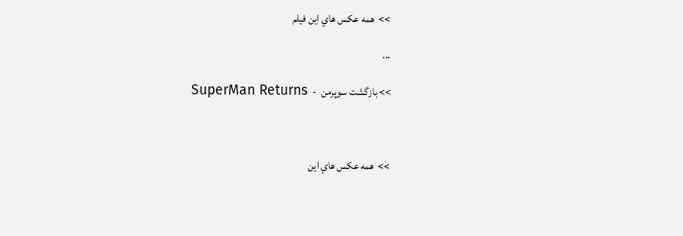>>  همه عكس هاي اين فيلم

...

>> بازگشت سوپرمن  -  SuperMan Returns



>>  همه عكس هاي اين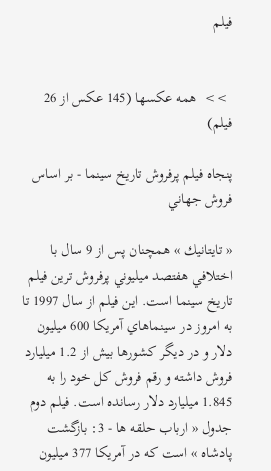فيلم


 >>  همه عكسها (145 عكس از 26 فيلم)

پنجاه فيلم پرفروش تاريخ سينما - بر اساس فروش جهاني

« تايتانيك » همچنان پس از 9 سال با اختلافي هفتصد ميليوني پرفروش ترين فيلم تاريخ سينما است. اين فيلم از سال 1997 تا به امروز در سينماهاي آمريكا 600 ميليون دلار و در ديگر كشورها بيش از 1.2 ميليارد فروش داشته و رقم فروش كل خود را به 1.845 ميليارد دلار رسانده است. فيلم دوم جدول « ارباب حلقه ها - 3: بازگشت پادشاه » است كه در آمريكا 377 ميليون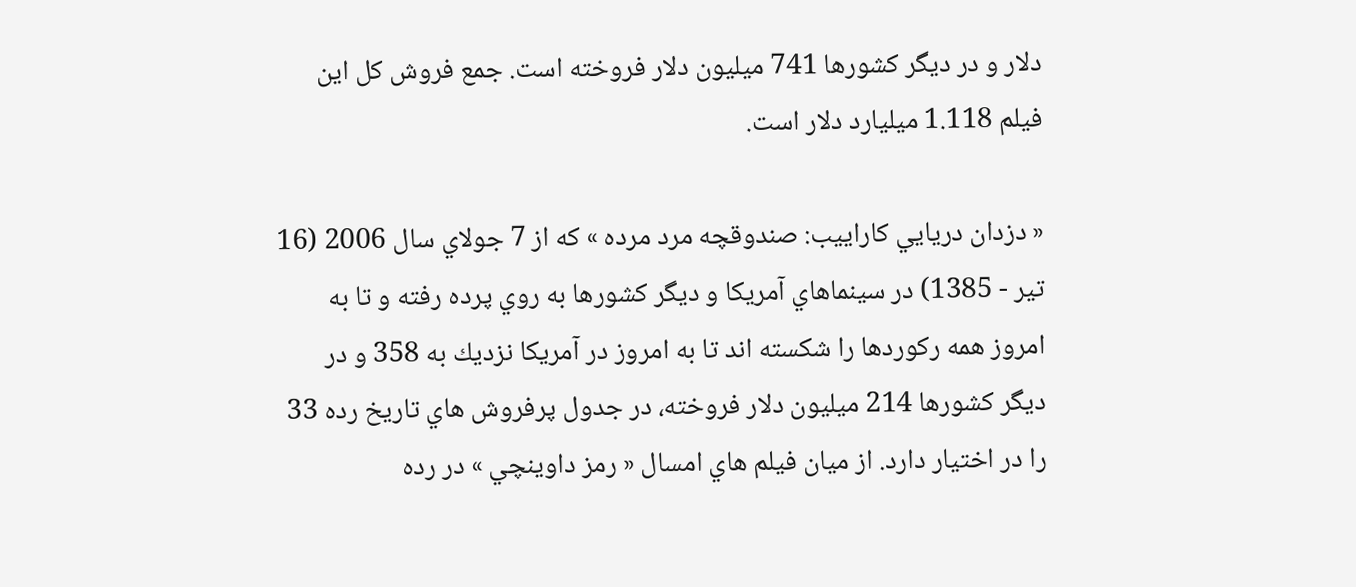دلار و در ديگر كشورها 741 ميليون دلار فروخته است. جمع فروش كل اين فيلم 1.118 ميليارد دلار است.

« دزدان دريايي كاراييب: صندوقچه مرد مرده » كه از 7 جولاي سال 2006 (16 تير - 1385) در سينماهاي آمريكا و ديگر كشورها به روي پرده رفته و تا به امروز همه ركوردها را شكسته اند تا به امروز در آمريكا نزديك به 358 و در ديگر كشورها 214 ميليون دلار فروخته، در جدول پرفروش هاي تاريخ رده 33 را در اختيار دارد. از ميان فيلم هاي امسال « رمز داوينچي » در رده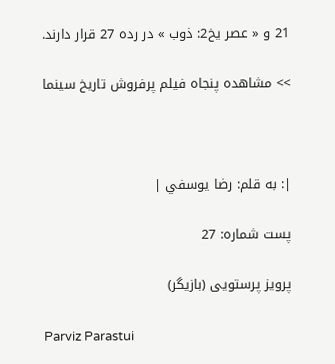21 و « عصر يخ2: ذوب » در رده 27 قرار دارند.

>> مشاهده پنجاه فيلم پرفروش تاريخ سينما



|: به قلم: رضا يوسفي |

پست شماره: 27

پرویز پرستویی (بازیگر)

Parviz Parastui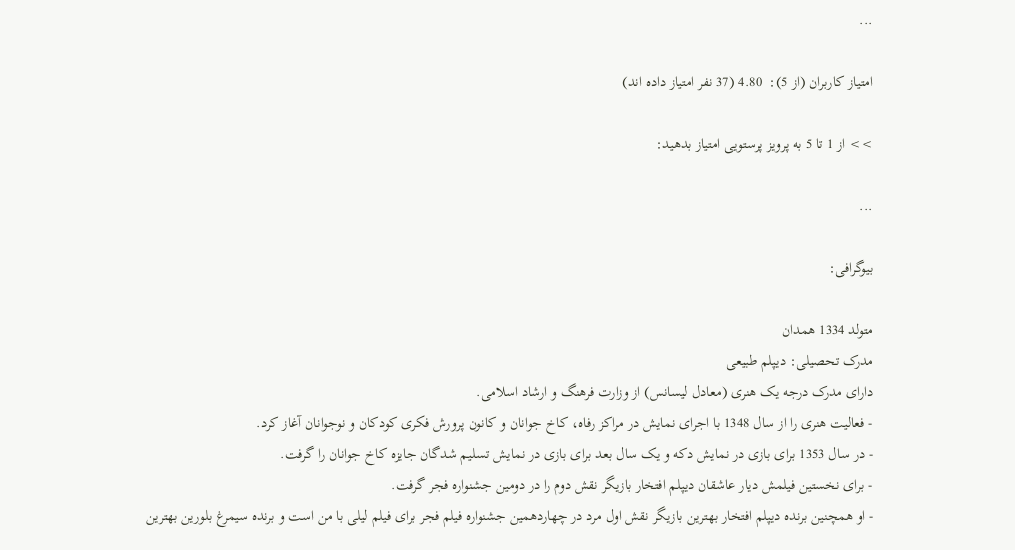...

امتیاز کاربران (از 5):  4.80 (37 نفر امتیاز داده اند)

>> از 1 تا 5 به پرویز پرستویی امتیاز بدهید:

...

بیوگرافی:

متولد 1334 همدان
مدرک تحصیلی: دیپلم طبیعی
دارای مدرک درجه یک هنری (معادل لیسانس) از وزارت فرهنگ و ارشاد اسلامی.
- فعالیت هنری را از سال 1348 با اجرای نمایش در مراکز رفاه، کاخ جوانان و کانون پرورش فکری کودکان و نوجوانان آغاز کرد.
- در سال 1353 برای بازی در نمایش دکه و یک سال بعد برای بازی در نمایش تسلیم شدگان جایزه کاخ جوانان را گرفت.
- برای نخستین فیلمش دیار عاشقان دیپلم افتخار بازیگر نقش دوم را در دومین جشنواره فجر گرفت.
- او همچنین برنده دیپلم افتخار بهترین بازیگر نقش اول مرد در چهاردهمین جشنواره فیلم فجر برای فیلم لیلی با من است و برنده سیمرغ بلورین بهترین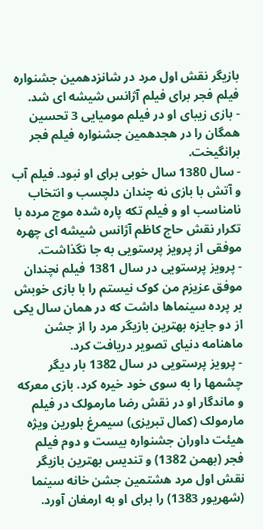بازیگر نقش اول مرد در شانزدهمین جشنواره فیلم فجر برای فیلم آژانس شیشه ای شد.
- بازی زیبای او در فیلم مومیایی 3 تحسین همگان را در هجدهمین جشنواره فیلم فجر برانگیخت.
- سال 1380 سال خوبی برای او نبود. فیلم آب و آتش با بازی نه چندان دلچسب و انتخاب نامناسب او و فیلم تکه پاره شده موج مرده با تکرار نقش حاج کاظم آژانس شیشه ای چهره موفقی از پرویز پرستویی به جا نگذاشت.
- پرویز پرستویی در سال 1381 فیلم نچندان موفق عزیزم من کوک نیستم را با بازی خوبش بر پرده سینماها داشت که در همان سال یکی از دو جایزه بهترین بازیگر مرد را از جشن ماهنامه دنیای تصویر دریافت کرد.
- پرویز پرستویی در سال 1382 بار دیگر چشمها را به سوی خود خیره کرد. بازی معرکه و ماندگار او در نقش رضا مارمولک در فیلم مارمولک (کمال تبریزی) سیمرغ بلورین ویژه هیئت داوران جشنواره بیست و دوم فیلم فجر (بهمن 1382) و تندیس بهترین بازیگر نقش اول مرد هشتمین جشن خانه سینما (شهریور 1383) را برای او به ارمغان آورد.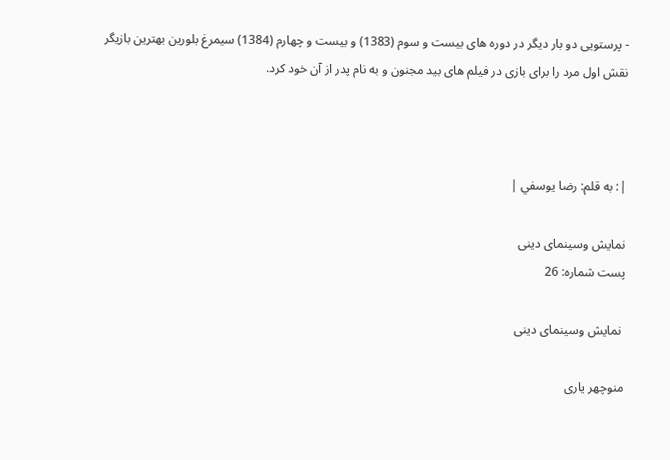- پرستویی دو بار دیگر در دوره های بیست و سوم (1383) و بیست و چهارم (1384) سیمرغ بلورین بهترین بازیگر نقش اول مرد را برای بازی در فیلم های بید مجنون و به نام پدر از آن خود کرد.



|: به قلم: رضا يوسفي |

نمایش وسینمای دینی
پست شماره: 26

 نمایش وسینمای دینی

منوچهر یاری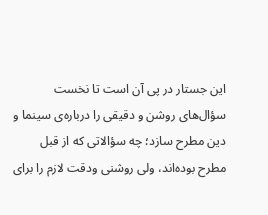این‌ جستار در پی‌ آن‌ است‌ تا نخست‌ سؤال‌های‌ روشن‌ و دقیقی‌ را درباره‌ی‌ سینما و دین‌ مطرح‌ سازد؛ چه‌ سؤالاتی‌ كه‌ از قبل‌ مطرح‌ بوده‌اند، ولی‌ روشنی‌ ودقت‌ لازم‌ را برای‌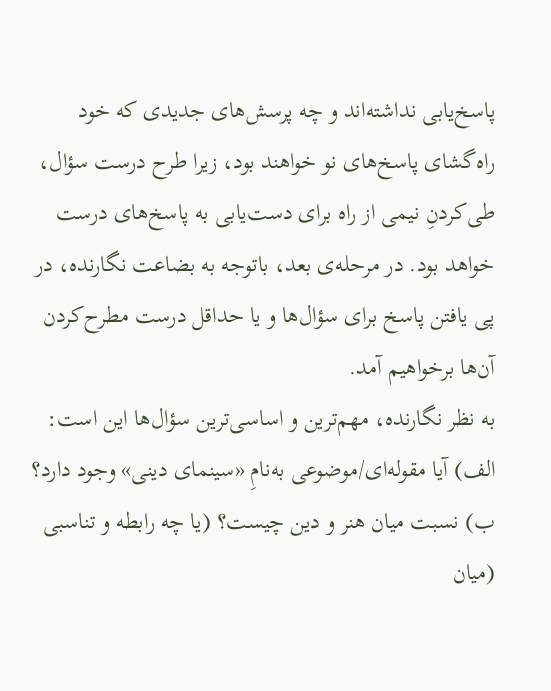پاسخ‌یابی‌ نداشته‌اند و چه‌ پرسش‌های‌ جدیدی‌ كه‌ خود راه‌گشای‌ پاسخ‌های‌ نو خواهند بود، زیرا طرح‌ درست‌ سؤال‌، طی‌كردنِ نیمی‌ از راه‌ برای‌ دست‌یابی‌ به‌ پاسخ‌های‌ درست‌ خواهد بود. در مرحله‌ی‌ بعد، باتوجه‌ به‌ بضاعت‌ نگارنده‌، در پی‌ یافتن‌ پاسخ‌ برای‌ سؤال‌ها و یا حداقل‌ درست‌ مطرح‌كردن‌ آن‌ها برخواهیم‌ آمد.
به‌ نظر نگارنده‌، مهم‌ترین‌ و اساسی‌ترین‌ سؤال‌ها این‌ است‌:
الف‌) آیا مقوله‌ای‌/موضوعی‌ به‌نامِ «سینمای دینی‌» وجود دارد؟
ب‌) نسبت‌ میان‌ هنر و دین‌ چیست‌؟ (یا چه‌ رابطه‌ و تناسبی‌ (میان‌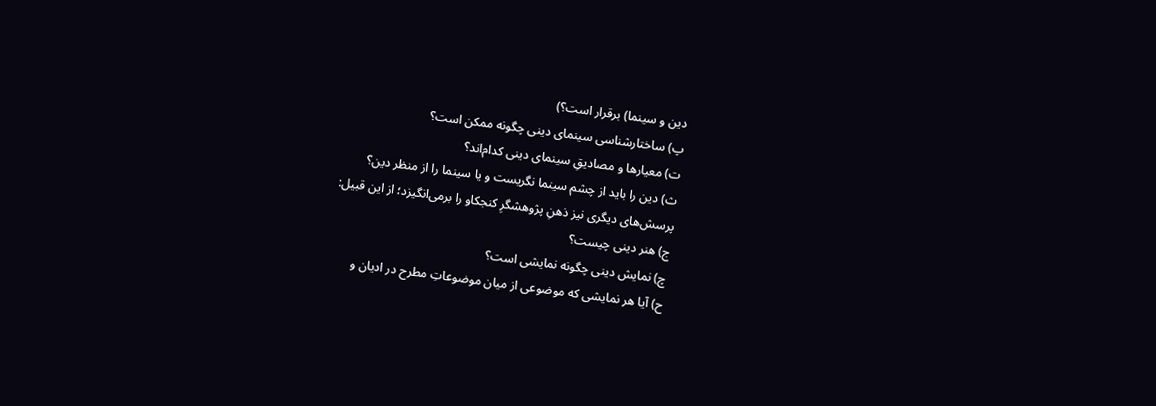دین‌ و سینما) برقرار است‌؟)
پ‌) ساختارشناسی سینمای‌ دینی‌ چگونه‌ ممكن‌ است‌؟
ت‌) معیارها و مصادیقِ سینمای‌ دینی‌ كدام‌اند؟
ث‌) دین‌ را باید از چشم‌ سینما نگریست‌ و یا سینما را از منظر دین‌؟
پرسش‌های‌ دیگری‌ نیز ذهنِ پژوهشگرِ كنجكاو را برمی‌انگیزد؛ از این‌ قبیل‌:
ج‌) هنر دینی‌ چیست‌؟
چ‌) نمایش‌ دینی‌ چگونه‌ نمایشی‌ است‌؟
ح‌) آیا هر نمایشی‌ كه‌ موضوعی‌ از میان‌ موضوعاتِ مطرح‌ در ادیان‌ و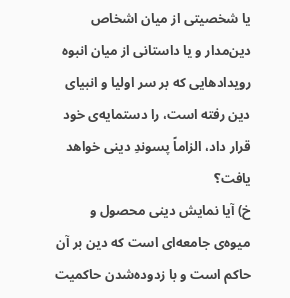یا شخصیتی‌ از میان‌ اشخاص‌ دین‌مدار و یا داستانی‌ از میان‌ انبوه‌ رویدادهایی‌ كه‌ بر سر اولیا و انبیای‌ دین‌ رفته‌ است‌، را دستمایه‌ی‌ خود قرار داد، الزاماً پسوندِ دینی‌ خواهد یافت‌؟
خ‌) آیا نمایش‌ دینی‌ محصول‌ و میوه‌ی‌ جامعه‌ای‌ است‌ كه‌ دین‌ بر آن‌ حاكم‌ است‌ و با زدوده‌شدن‌ حاكمیت‌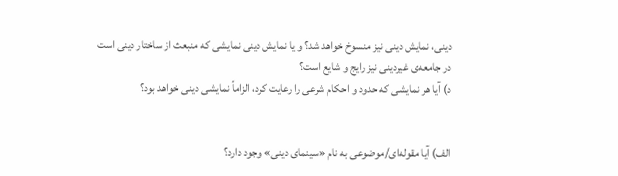دینی‌، نمایش‌ دینی‌ نیز منسوخ‌ خواهد شد؟ و یا نمایش‌ دینی‌ نمایشی‌ كه‌ منبعث‌ از ساختار دینی‌ است‌ در جامعه‌ی‌ غیردینی‌ نیز رایج‌ و شایع‌ است‌؟
د) آیا هر نمایشی‌ كه‌ حدود و احكام‌ شرعی‌ را رعایت كرد، الزاماً نمایشی‌ دینی‌ خواهد بود؟


الف‌) آیا مقوله‌ای‌/موضوعی‌ به‌ نام‌ «سینمای‌ دینی‌» وجود دارد؟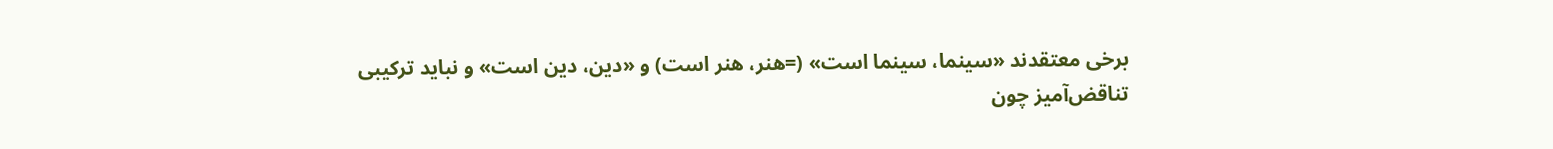برخی‌ معتقدند «سینما، سینما است‌» (=هنر، هنر است‌) و «دین‌، دین‌ است‌» و نباید تركیبی‌ تناقض‌آمیز چون‌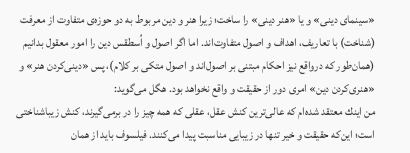«سینمای‌ دینی‌» و یا «هنر دینی‌» را ساخت‌؛ زیرا هنر و دین‌ مربوط‌ به‌ دو حوزه‌ی‌ متفاوت‌ از معرفت‌ (شناخت‌) با تعاریف‌، اهداف‌ و اصول‌ متفاوت‌اند. اما اگر اصول‌ و اُسطقس‌ دین‌ را امور معقول‌ بدانیم‌ (همان‌طور كه‌ درواقع‌ نیز احكام‌ مبتنی‌ بر اصول‌اند و اصول‌ متكی‌ بر كلام‌)، پس‌ «دینی‌كردن‌ هنر» و «هنری‌كردن‌ دین‌» امری‌ دور از حقیقت‌ و واقع‌ نخواهد بود. هگل‌ می‌گوید:
من‌ اینك‌ معتقد شده‌ام‌ كه‌ عالی‌ترین‌ كنش‌ عقل‌، عقلی‌ كه‌ همه‌ چیز را در برمی‌گیرند، كنش‌ زیباشناختی‌ است‌؛ این‌كه‌ حقیقت‌ و خیر تنها در زیبایی‌ مناسبت‌ پیدا می‌كنند. فیلسوف‌ باید از همان‌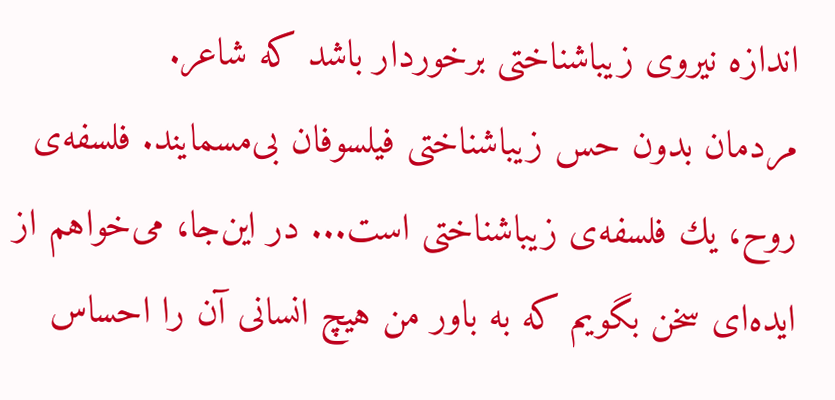اندازه‌ نیروی‌ زیباشناختی‌ برخوردار باشد كه‌ شاعر.
مردمان‌ بدون‌ حس‌ زیباشناختی‌ فیلسوفان‌ بی‌مسمایند. فلسفه‌ی‌ روح‌، یك‌ فلسفه‌ی‌ زیباشناختی‌ است‌... در این‌جا، می‌خواهم‌ از ایده‌ای‌ سخن‌ بگویم‌ كه‌ به‌ باور من‌ هیچ‌ انسانی‌ آن‌ را احساس‌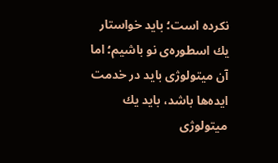نكرده‌ است‌؛ باید خواستار یك‌ اسطوره‌ی‌ نو باشیم‌؛ اما آن‌ میتولوژی‌ باید در خدمت‌ ایده‌ها باشد، باید یك‌ میتولوژی‌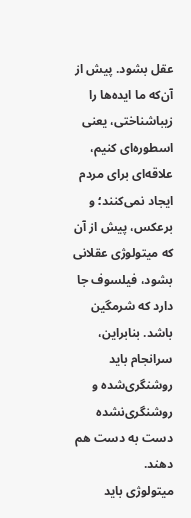عقل‌ بشود. پیش‌ از آن‌كه‌ ما ایده‌ها را زیباشناختی‌، یعنی‌ اسطوره‌ای‌ كنیم‌، علاقه‌ای‌ برای‌ مردم‌ ایجاد نمی‌كنند؛ و برعكس‌، پیش‌ از آن‌ كه‌ میتولوژی‌ عقلانی‌ بشود، فیلسوف‌ جا دارد كه‌ شرمگین‌ باشد. بنابراین‌، سرانجام‌ باید روشنگری‌شده‌ و روشنگری‌نشده‌ دست‌ به‌ دست‌ هم‌ دهند.
میتولوژی‌ باید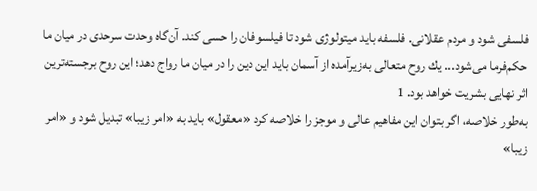فلسفی‌ شود و مردم‌ عقلانی‌. فلسفه‌ باید میتولوژی‌ شود تا فیلسوفان‌ را حسی‌ كند. آن‌گاه‌ وحدت‌ سرحدی‌ در میان‌ ما حكم‌فرما می‌شود... یك‌ روح‌ متعالی به‌زیرآمده‌ از آسمان‌ باید این‌ دین‌ را در میان‌ ما رواج‌ دهد؛ این‌ روح‌ برجسته‌ترین‌ اثر نهایی‌ بشریت‌ خواهد بود. 1
به‌طور خلاصه‌، اگر بتوان‌ این‌ مفاهیم‌ عالی‌ و موجز را خلاصه‌ كرد «معقول‌» باید به‌ «امر زیبا» تبدیل‌ شود و «امر زیبا»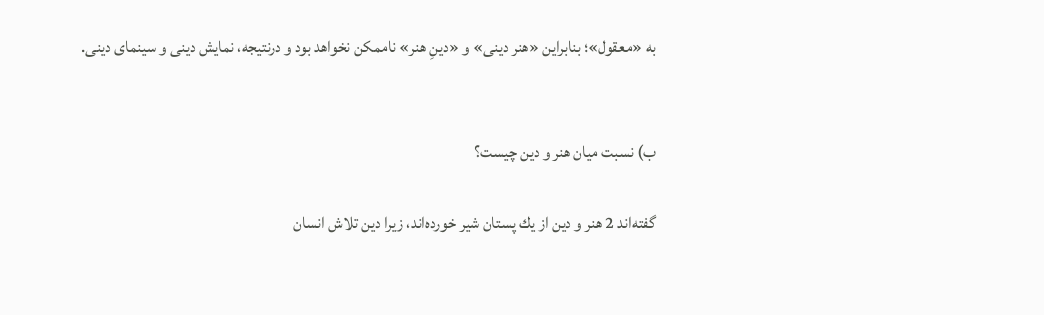به‌ «معقول‌»؛ بنابراین‌ «هنر دینی‌» و «دینِ هنر» ناممكن‌ نخواهد بود و درنتیجه‌، نمایش‌ دینی‌ و سینمای‌ دینی‌.


ب‌) نسبت‌ میان‌ هنر و دین‌ چیست‌؟

گفته‌اند 2 هنر و دین‌ از یك‌ پستان‌ شیر خورده‌اند، زیرا دین‌ تلاش‌ انسان‌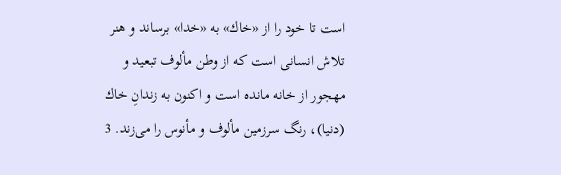است‌ تا خود را از «خاك‌» به‌ «خدا» برساند و هنر تلاش‌ انسانی‌ است‌ كه‌ از وطن‌ مألوف‌ تبعید و مهجور از خانه‌ مانده‌ است‌ و اكنون‌ به‌ زندانِ خاك‌ (دنیا)، رنگ‌ سرزمین‌ مألوف‌ و مأنوس‌ را می‌زند. 3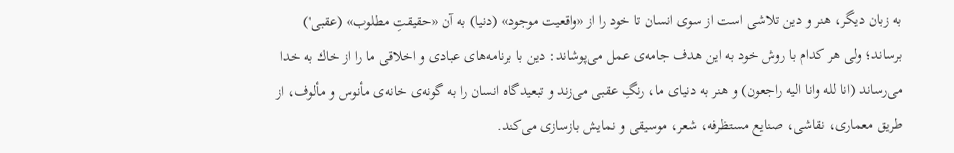به‌ زبان‌ دیگر، هنر و دین‌ تلاشی‌ است‌ از سوی‌ انسان‌ تا خود را از «واقعیت‌ موجود» (دنیا) به‌ آن‌ «حقیقتِ مطلوب‌» (عقبی‌') برساند؛ ولی‌ هر كدام‌ با روش‌ خود به‌ این‌ هدف‌ جامه‌ی‌ عمل‌ می‌پوشاند: دین‌ با برنامه‌های‌ عبادی‌ و اخلاقی‌ ما را از خاك‌ به‌ خدا می‌رساند (انا لله‌ وانا الیه‌ راجعون‌) و هنر به‌ دنیای‌ ما، رنگِ عقبی‌ می‌زند و تبعیدگاه‌ انسان‌ را به‌ گونه‌ی‌ خانه‌ی‌ مأنوس‌ و مألوف‌، از طریق‌ معماری‌، نقاشی‌، صنایع‌ مستظرفه‌، شعر، موسیقی‌ و نمایش‌ بازسازی‌ می‌كند.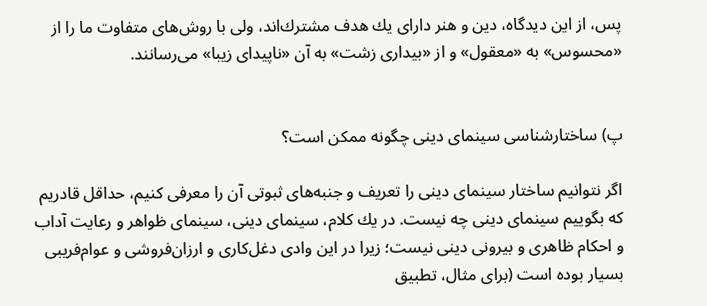پس‌، از این‌ دیدگاه‌، دین‌ و هنر دارای‌ یك‌ هدف‌ مشترك‌اند، ولی‌ با روش‌های‌ متفاوت‌ ما را از «محسوس‌» به‌ «معقول‌» و از «بیداری‌ زشت‌» به‌ آن‌ «ناپیدای‌ زیبا» می‌رسانند.


پ‌) ساختارشناسی‌ سینمای‌ دینی‌ چگونه‌ ممكن‌ است‌؟

اگر نتوانیم‌ ساختار سینمای‌ دینی‌ را تعریف‌ و جنبه‌های‌ ثبوتی‌ آن‌ را معرفی‌ كنیم‌، حداقل‌ قادریم‌ كه‌ بگوییم‌ سینمای‌ دینی‌ چه‌ نیست‌. در یك‌ كلام‌، سینمای‌ دینی‌، سینمای‌ ظواهر و رعایت‌ آداب‌ و احكام‌ ظاهری‌ و بیرونی‌ دینی‌ نیست‌؛ زیرا در این‌ وادی‌ دغل‌كاری‌ و ارزان‌فروشی‌ و عوام‌فریبی‌ بسیار بوده‌ است‌ (برای‌ مثال‌، تطبیق‌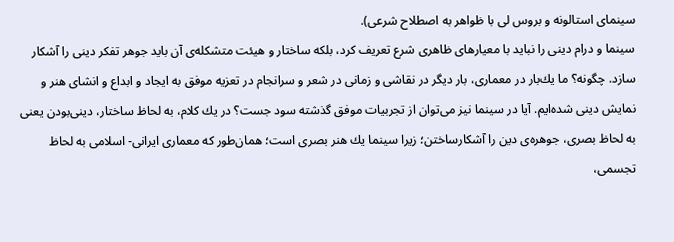سینمای‌ استالونه‌ و بروس‌ لی‌ با ظواهر به‌ اصطلاح‌ شرعی‌).
سینما و درام‌ دینی‌ را نباید با معیارهای‌ ظاهری‌ شرع‌ تعریف‌ كرد، بلكه‌ ساختار و هیئت‌ متشكله‌ی‌ آن‌ باید جوهر تفكر دینی‌ را آشكار سازد. چگونه‌؟ ما یك‌بار در معماری‌، بار دیگر در نقاشی‌ و زمانی‌ در شعر و سرانجام‌ در تعزیه‌ موفق‌ به‌ ایجاد و ابداع‌ و انشای‌ هنر و نمایش‌ دینی‌ شده‌ایم‌. آیا در سینما نیز می‌توان‌ از تجربیات‌ موفق‌ گذشته‌ سود جست‌؟ در یك‌ كلام‌، به‌ لحاظ‌ ساختار، دینی‌بودن‌ یعنی‌ به‌ لحاظ‌ بصری‌، جوهره‌ی‌ دین‌ را آشكارساختن‌؛ زیرا سینما یك‌ هنر بصری‌ است‌؛ همان‌طور كه‌ معماری‌ ایرانی- اسلامی‌ به‌ لحاظ‌ تجسمی‌،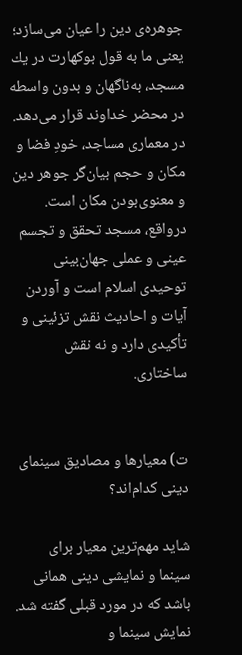جوهره‌ی‌ دین‌ را عیان‌ می‌سازد؛ یعنی‌ ما به‌ قول‌ بوكهارت‌ در یك‌ مسجد، به‌ناگهان‌ و بدون‌ واسطه‌ در محضر خداوند قرار می‌دهد. در معماری‌ مساجد، خودِ فضا و مكان‌ و حجم‌ بیان‌گر جوهر دین‌ و معنوی‌بودن‌ مكان‌ است‌. درواقع‌، مسجد تحقق‌ و تجسم‌ عینی‌ و عملی‌ جهان‌بینی‌ توحیدی‌ اسلام‌ است‌ و آوردن‌ آیات‌ و احادیث‌ نقش‌ تزئینی‌ و تأكیدی‌ دارد و نه‌ نقش‌ ساختاری‌.


ت‌) معیارها و مصادیق‌ سینمای‌ دینی‌ كدام‌اند؟

شاید مهم‌ترین‌ معیار برای‌ سینما و نمایشی‌ دینی‌ همانی‌ باشد كه‌ در مورد قبلی‌ گفته‌ شد. نمایش‌ سینما و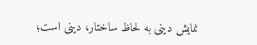نمایش‌ دینی‌ به‌ لحاظ‌ ساختار، دینی‌ است‌؛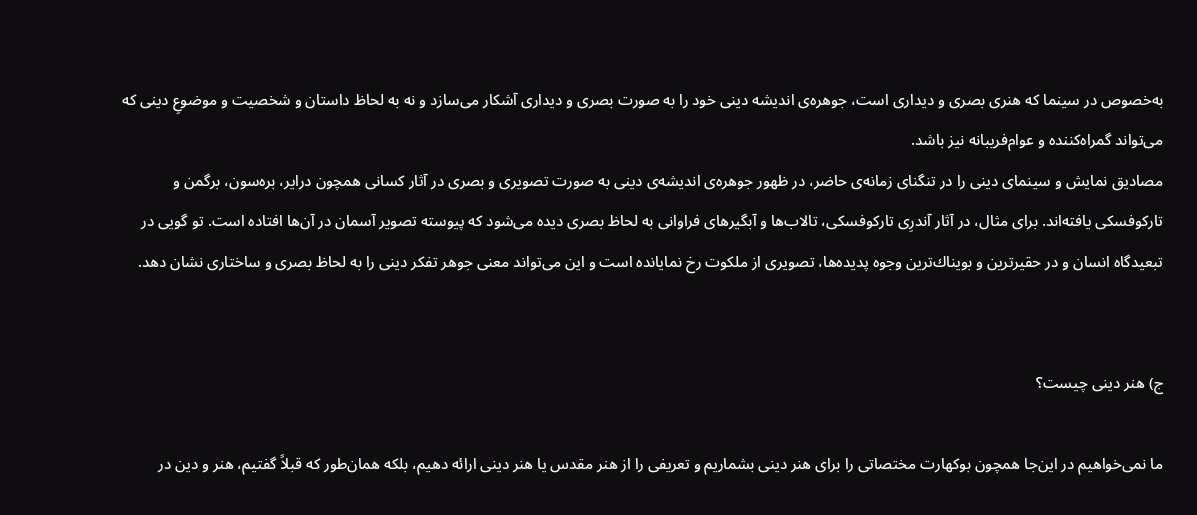به‌خصوص‌ در سینما كه‌ هنری‌ بصری‌ و دیداری‌ است‌، جوهره‌ی‌ اندیشه‌ دینی‌ خود را به‌ صورت‌ بصری‌ و دیداری‌ آشكار می‌سازد و نه‌ به‌ لحاظ‌ داستان‌ و شخصیت‌ و موضوعِ دینی‌ كه‌ می‌تواند گمراه‌كننده‌ و عوام‌فریبانه‌ نیز باشد.
مصادیق‌ نمایش‌ و سینمای‌ دینی‌ را در تنگنای‌ زمانه‌ی‌ حاضر، در ظهور جوهره‌ی‌ اندیشه‌ی‌ دینی‌ به‌ صورت‌ تصویری‌ و بصری‌ در آثار كسانی‌ همچون‌ درایر، بره‌سون‌، برگمن‌ و تاركوفسكی‌ یافته‌اند. برای‌ مثال‌، در آثار آندرِی‌ تاركوفسكی‌، تالاب‌ها و آبگیرهای‌ فراوانی‌ به‌ لحاظ‌ بصری‌ دیده‌ می‌شود كه‌ پیوسته‌ تصویر آسمان‌ در آن‌ها افتاده‌ است‌. تو گویی‌ در تبعیدگاه‌ انسان‌ و در حقیرترین‌ و بویناك‌ترین‌ وجوه‌ پدیده‌ها، تصویری‌ از ملكوت‌ رخ‌ نمایانده‌ است‌ و این‌ می‌تواند معنی جوهر تفكر دینی‌ را به‌ لحاظ‌ بصری‌ و ساختاری‌ نشان‌ دهد.


ج‌) هنر دینی‌ چیست‌؟

ما نمی‌خواهیم‌ در این‌جا همچون‌ بوكهارت‌ مختصاتی‌ را برای‌ هنر دینی‌ بشماریم‌ و تعریفی‌ را از هنر مقدس‌ یا هنر دینی‌ ارائه‌ دهیم‌، بلكه‌ همان‌طور كه‌ قبلاً گفتیم‌، هنر و دین‌ در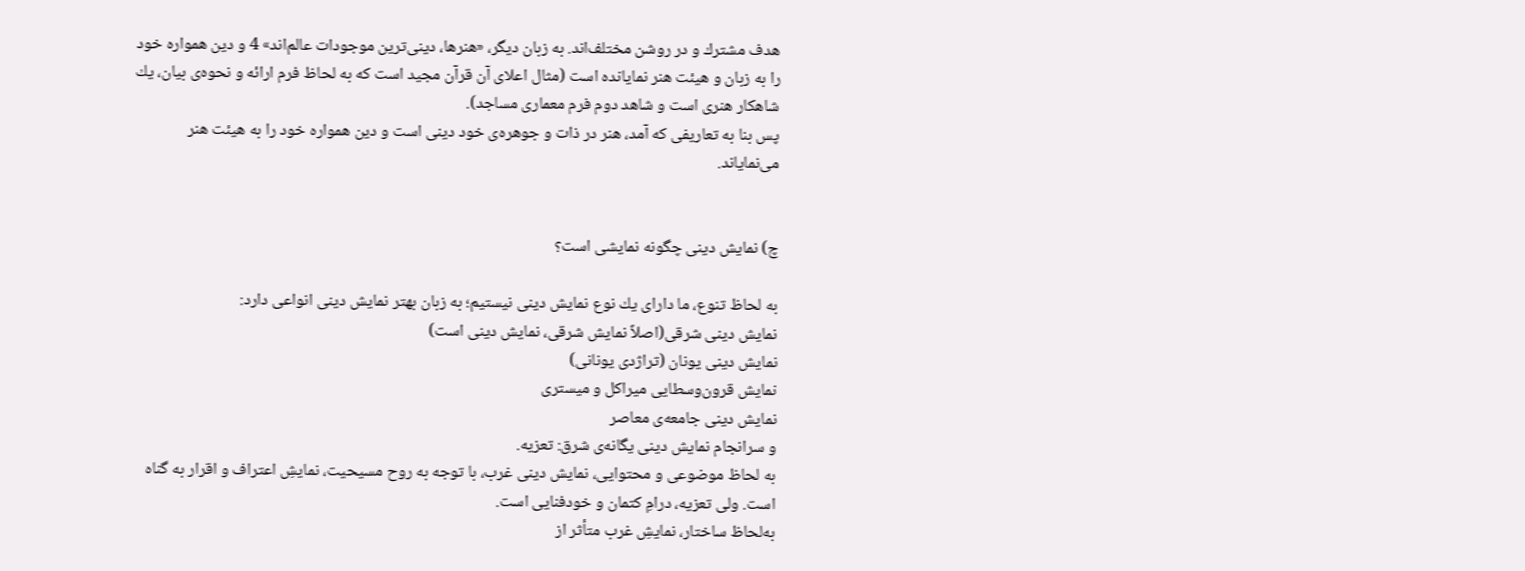هدف‌ مشترك‌ و در روشن‌ مختلف‌اند. به‌ زبان‌ دیگر، «هنرها، دینی‌ترین‌ موجودات‌ عالم‌اند» 4 و دین‌ همواره‌ خود را به‌ زبان‌ و هیئت‌ هنر نمایانده‌ است‌ (مثال‌ اعلای‌ آن‌ قرآن‌ مجید است‌ كه‌ به‌ لحاظ‌ فرم‌ ارائه‌ و نحوه‌ی‌ بیان‌، یك‌ شاهكار هنری‌ است‌ و شاهد دوم‌ فرم‌ معماری‌ مساجد).
پس‌ بنا به‌ تعاریفی‌ كه‌ آمد، هنر در ذات‌ و جوهره‌ی‌ خود دینی‌ است‌ و دین‌ همواره‌ خود را به‌ هیئت‌ هنر می‌نمایاند.


چ‌) نمایش‌ دینی‌ چگونه‌ نمایشی‌ است‌؟

به‌ لحاظ‌ تنوع‌، ما دارای‌ یك‌ نوع‌ نمایش‌ دینی‌ نیستیم‌؛ به‌ زبان‌ بهتر نمایش‌ دینی‌ انواعی‌ دارد:
نمایش‌ دینی‌ شرقی‌(اصلاً نمایش‌ شرقی‌، نمایش‌ دینی‌ است‌)
نمایش‌ دینی‌ یونان‌ (تراژدی‌ یونانی‌)
نمایش‌ قرون‌وسطایی‌ میراكل‌ و میستری‌
نمایش‌ دینی‌ جامعه‌ی‌ معاصر
و سرانجام‌ نمایش‌ دینی‌ یگانه‌ی‌ شرق‌: تعزیه‌.
به‌ لحاظ‌ موضوعی‌ و محتوایی‌، نمایش‌ دینی‌ غرب‌، با توجه‌ به‌ روح‌ مسیحیت‌، نمایشِ اعتراف‌ و اقرار به‌ گناه‌ است‌. ولی‌ تعزیه‌، درامِ كتمان‌ و خودفنایی‌ است‌.
به‌لحاظ‌ ساختار، نمایشِ غرب‌ متأثر از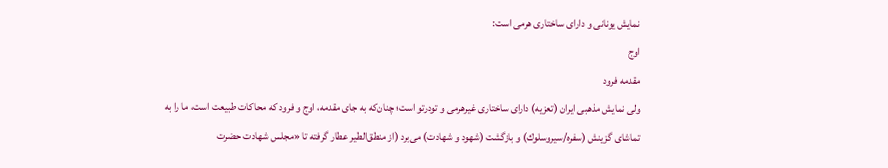نمایش‌ یونانی‌ و دارای‌ ساختاری‌ هرمی‌ است‌:
اوج‌
مقدمه‌ فرود
ولی‌ نمایش‌ مذهبی‌ ایران‌ (تعزیه‌) دارای‌ ساختاری‌ غیرهرمی‌ و تودرتو است‌؛ چنان‌كه‌ به‌ جای‌ مقدمه‌، اوج‌ و فرود كه‌ محاكات‌ طبیعت‌ است‌، ما را به‌ تماشای‌ گزینش‌ (سفره‌/سیروسلوك‌) و بازگشت‌ (شهود و شهادت‌) می‌برد (از منطق‌الطیر عطار گرفته‌ تا «مجلس‌ شهادت‌ حضرت‌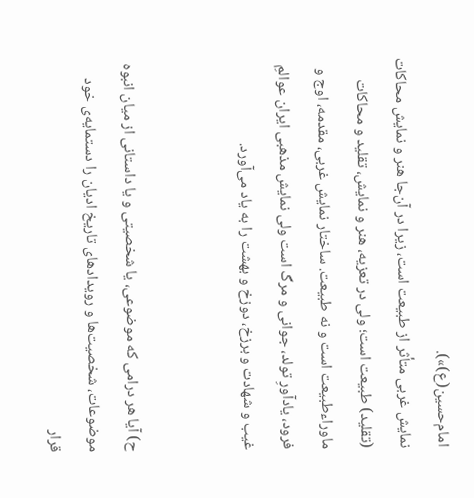امام‌حسین‌(ع‌)»).
نمایش‌ غربی‌ متأثر از طبیعت‌ است‌، زیرا در آن‌جا هنر و نمایش‌ محاكات‌ (تقلید) طبیعت‌ است‌؛ ولی‌ در تعزیه‌، هنر و نمایش‌، تقلید و محاكات‌ ماوراءطبیعت‌ است‌ و نه‌ طبیعت‌. ساختار نمایش‌ غربی‌، مقدمه‌، اوج‌ و فرود، یادآورِ تولد، جوانی‌ و مرگ‌ است‌ ولی‌ نمایش‌ مذهبی‌ ایران‌ عوالمِ غیب‌ و شهادت‌ و برزخ‌، دوزخ‌ و بهشت‌ را به‌ یاد می‌آورد.


ح‌) آیا هر درامی‌ كه‌ موضوعی‌، یا شخصیتی‌ و یا داستانی‌ از میان‌ انبوه‌ موضوعات‌، شخصیت‌ها و رویدادهای‌ تاریخ‌ ادیان‌ را دستمایه‌ی‌ خود قرار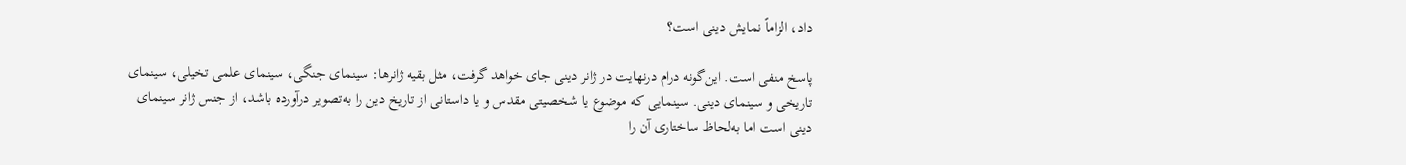داد، الزاماً نمایش‌ دینی‌ است‌؟

پاسخ‌ منفی‌ است‌. این‌گونه‌ درام‌ درنهایت‌ در ژانر دینی‌ جای‌ خواهد گرفت‌، مثل‌ بقیه‌ ژانرها: سینمای‌ جنگی‌، سینمای‌ علمی‌ تخیلی‌، سینمای‌ تاریخی‌ و سینمای‌ دینی‌. سینمایی‌ كه‌ موضوع‌ یا شخصیتی‌ مقدس‌ و یا داستانی‌ از تاریخ‌ دین‌ را به‌تصویر درآورده‌ باشد، از جنس‌ ژانر سینمای‌ دینی‌ است‌ اما به‌لحاظ‌ ساختاری‌ آن‌ را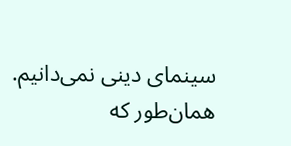سینمای‌ دینی‌ نمی‌دانیم‌. همان‌طور كه‌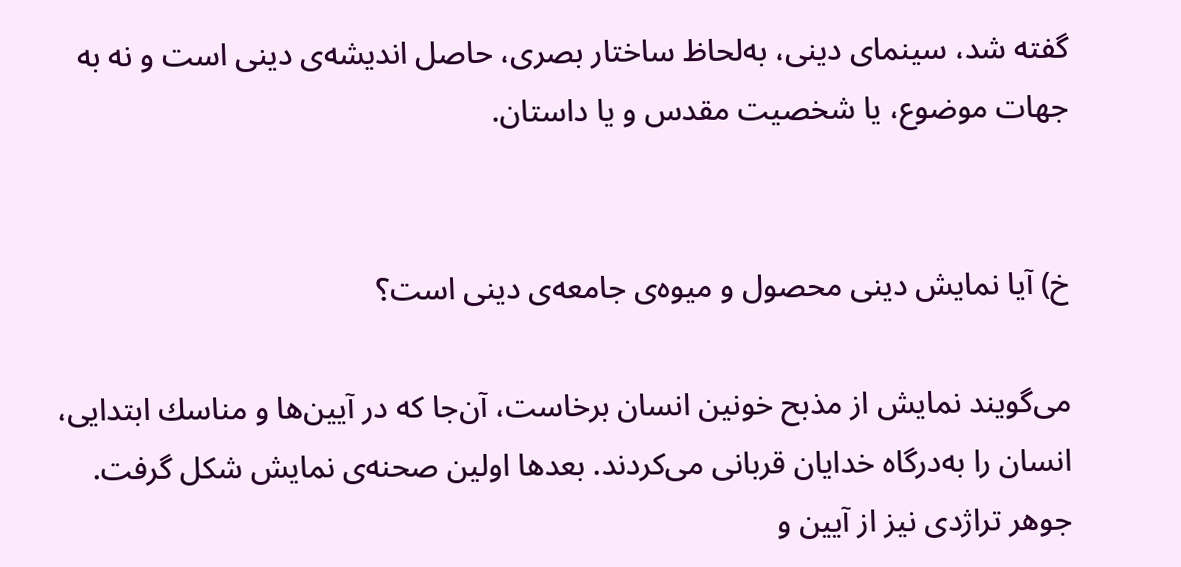گفته‌ شد، سینمای‌ دینی‌، به‌لحاظ‌ ساختار بصری‌، حاصل‌ اندیشه‌ی‌ دینی‌ است‌ و نه‌ به‌ جهات‌ موضوع‌، یا شخصیت‌ مقدس‌ و یا داستان‌.


خ‌) آیا نمایش‌ دینی‌ محصول‌ و میوه‌ی‌ جامعه‌ی‌ دینی‌ است‌؟

می‌گویند نمایش‌ از مذبح‌ خونین‌ انسان‌ برخاست‌، آن‌جا كه‌ در آیین‌ها و مناسك‌ ابتدایی‌، انسان‌ را به‌درگاه‌ خدایان‌ قربانی‌ می‌كردند. بعدها اولین‌ صحنه‌ی‌ نمایش‌ شكل‌ گرفت‌. جوهر تراژدی‌ نیز از آیین‌ و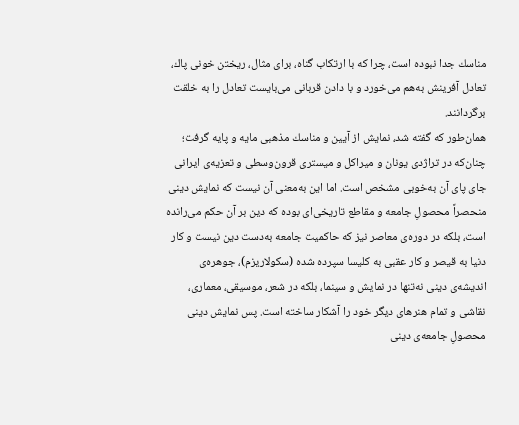مناسك‌ جدا نبوده‌ است‌، چرا كه‌ با ارتكاب‌ گناه‌، برای‌ مثال‌، ریختن‌ خونی‌ پاك‌، تعادل‌ آفرینش‌ به‌هم‌ می‌خورد و با دادن‌ قربانی‌ می‌بایست‌ تعادل‌ را به‌ خلقت‌ برگردانند.
همان‌طور كه‌ گفته‌ شد، نمایش‌ از آیین‌ و مناسك‌ مذهبی‌ مایه‌ و پایه‌ گرفت‌؛ چنان‌كه‌ در تراژدی‌ یونان‌ و میراكل‌ و میستری‌ قرون‌وسطی‌ و تعزیه‌ی‌ ایرانی‌ جای‌ پای‌ آن‌ به‌خوبی‌ مشخص‌ است‌. اما این‌ به‌معنی‌ آن‌ نیست‌ كه‌ نمایش‌ دینی‌ منحصراً محصولِ جامعه‌ و مقاطع‌ تاریخی‌ای‌ بوده‌ كه‌ دین‌ بر آن‌ حكم‌ می‌رانده‌ است‌، بلكه‌ در دوره‌ی‌ معاصر نیز كه‌ حاكمیت‌ جامعه‌ به‌دست‌ دین‌ نیست‌ و كار دنیا به‌ قیصر و كار عقبی‌ به‌ كلیسا سپرده‌ شده‌ (سكولاریزم‌)، جوهره‌ی‌ اندیشه‌ی‌ دینی‌ نه‌تنها در نمایش‌ و سینما، بلكه‌ در شعر، موسیقی‌، معماری‌، نقاشی‌ و تمام‌ هنرهای‌ دیگر خود را آشكار ساخته‌ است‌. پس‌ نمایش‌ دینی‌ محصولِ جامعه‌ی‌ دینی‌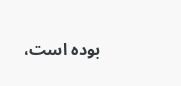بوده‌ است‌،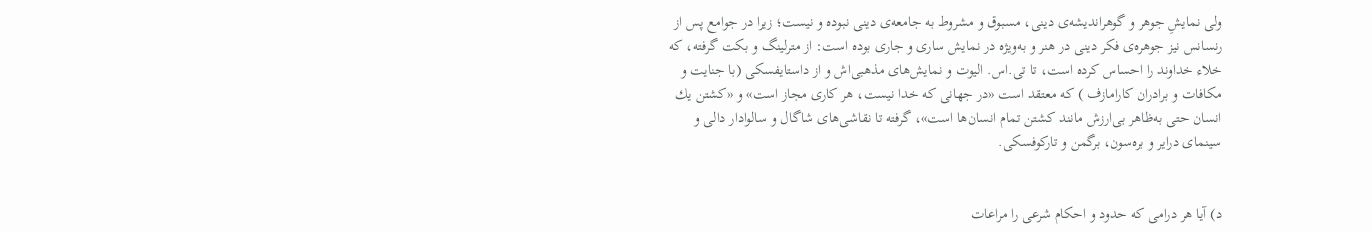ولی‌ نمایشِ جوهر و گوهراندیشه‌ی‌ دینی‌، مسبوق‌ و مشروط‌ به‌ جامعه‌ی‌ دینی‌ نبوده‌ و نیست‌؛ زیرا در جوامع‌ پس‌ از رنسانس‌ نیز جوهره‌ی‌ فكر دینی‌ در هنر و به‌ویژه‌ در نمایش‌ ساری‌ و جاری‌ بوده‌ است‌: از مترلینگ‌ و بكت‌ گرفته‌، كه‌ خلاء خداوند را احساس‌ كرده‌ است‌، تا تی‌.اس‌. الیوت‌ و نمایش‌های‌ مذهبی‌اش‌ و از داستایفسكی‌ (با جنایت‌ و مكافات‌ و برادران‌ كارامازف‌ ) كه‌ معتقد است‌ «در جهانی‌ كه‌ خدا نیست‌، هر كاری‌ مجاز است‌» و «كشتن‌ یك‌ انسان‌ حتی‌ به‌ظاهر بی‌ارزش‌ مانند كشتن‌ تمام‌ انسان‌ها است‌»، گرفته‌ تا نقاشی‌های‌ شاگال‌ و سالوادار دالی‌ و سینمای‌ درایر و بره‌سون‌، برگمن‌ و تاركوفسكی‌.


د) آیا هر درامی‌ كه‌ حدود و احكام‌ شرعی‌ را مراعات‌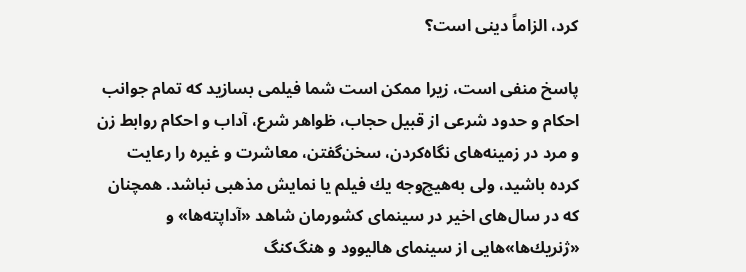كرد، الزاماً دینی‌ است‌؟

پاسخ‌ منفی‌ است‌، زیرا ممكن‌ است‌ شما فیلمی‌ بسازید كه‌ تمام‌ جوانب‌ احكام‌ و حدود شرعی‌ از قبیل‌ حجاب‌، ظواهر شرع‌، آداب‌ و احكام‌ روابط‌ زن‌ و مرد در زمینه‌های‌ نگاه‌كردن‌، سخن‌گفتن‌، معاشرت‌ و غیره‌ را رعایت‌ كرده‌ باشید، ولی‌ به‌هیچ‌وجه‌ یك‌ فیلم‌ یا نمایش‌ مذهبی‌ نباشد. همچنان‌ كه‌ در سال‌های‌ اخیر در سینمای‌ كشورمان‌ شاهد «آداپته‌ها» و «ژنریك‌ها»هایی‌ از سینمای‌ هالیوود و هنگ‌كنگ‌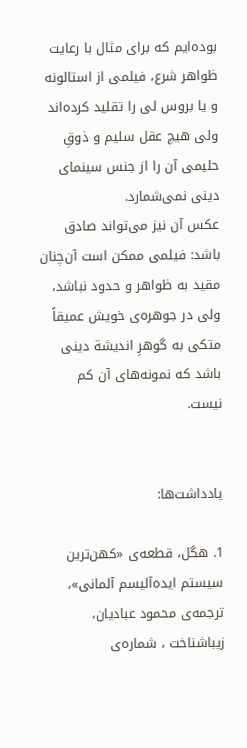بوده‌ایم‌ كه‌ برای‌ مثال‌ با رعایت‌ ظواهر شرع‌، فیلمی‌ از استالونه‌ و یا بروس‌ لی‌ را تقلید كرده‌اند ولی‌ هیچ‌ عقل‌ سلیم‌ و ذوقِ حلیمی‌ آن‌ را از جنس‌ سینمای‌ دینی‌ نمی‌شمارد.
عكس‌ آن‌ نیز می‌تواند صادق‌ باشد: فیلمی‌ ممكن‌ است‌ آن‌چنان‌ مقید به‌ ظواهر و حدود نباشد، ولی‌ در جوهره‌ی‌ خویش‌ عمیقاً متكی‌ به‌ گوهرِ اندیشة‌ دینی‌ باشد كه‌ نمونه‌های‌ آن‌ كم‌ نیست‌.


یادداشت‌ها:

1. هگل‌، قطعه‌ی‌ «كهن‌ترین‌ سیستم‌ ایده‌آلیسم‌ آلمانی‌»، ترجمه‌ی‌ محمود عبادیان‌، زیباشناخت‌ ، شماره‌ی‌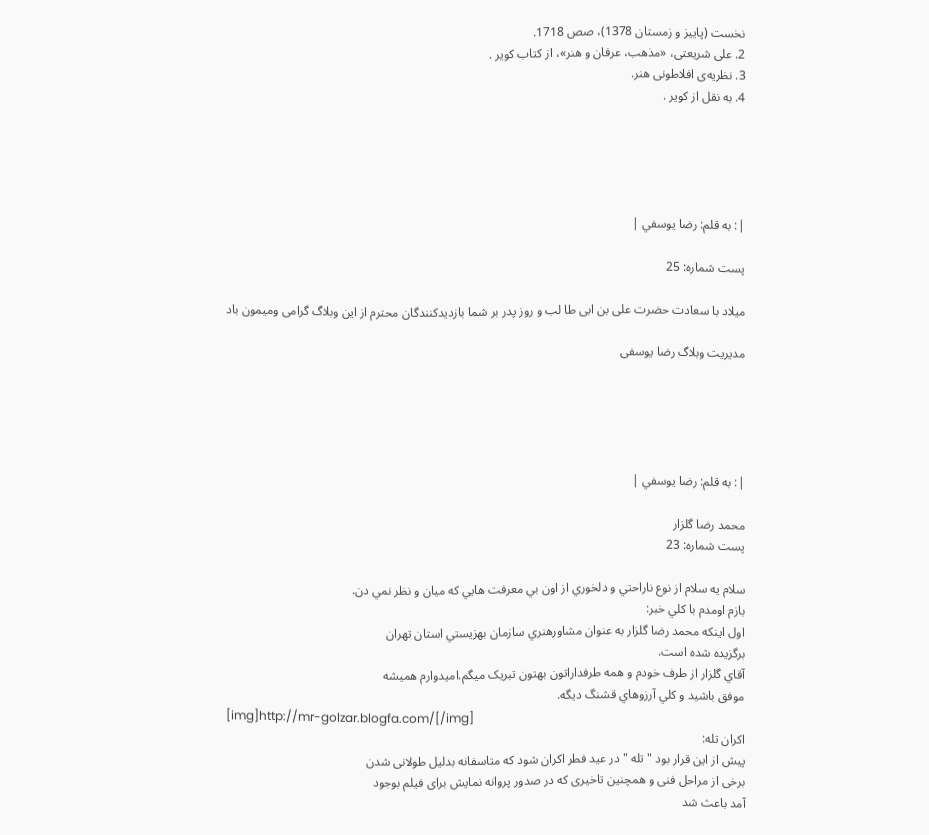نخست‌ (پاییز و زمستان‌ 1378)، صص‌ 1718.
2. علی‌ شریعتی‌، «مذهب‌، عرفان‌ و هنر»، از كتاب‌ كویر .
3. نظریه‌ی‌ افلاطونی هنر.
4. به‌ نقل‌ از كویر .





|: به قلم: رضا يوسفي |

پست شماره: 25

میلاد با سعادت حضرت علی بن ابی طا لب و روز پدر بر شما بازدیدکنندگان محترم از این وبلاگ گرامی ومیمون باد

مدیریت وبلاگ رضا یوسفی





|: به قلم: رضا يوسفي |

محمد رضا گلزار
پست شماره: 23

سلام يه سلام از نوع ناراحتي و دلخوري از اون بي معرفت هايي که ميان و نظر نمي دن.
بازم اومدم با کلي خبر:
اول اينکه محمد رضا گلزار به عنوان مشاورهنري سازمان بهزيستي استان تهران
برگزيده شده است.
آقاي گلزار از طرف خودم و همه طرفداراتون بهتون تبريک ميگم.اميدوارم هميشه
موفق باشيد و کلي آرزوهاي قشنگ ديگه.
[img]http://mr-golzar.blogfa.com/[/img]
اکران تله:
پیش از این قرار بود " تله " در عید فطر اکران شود که متاسفانه بدلیل طولانی شدن
برخی از مراحل فنی و همچنین تاخیری که در صدور پروانه نمایش برای فیلم بوجود
آمد باعث شد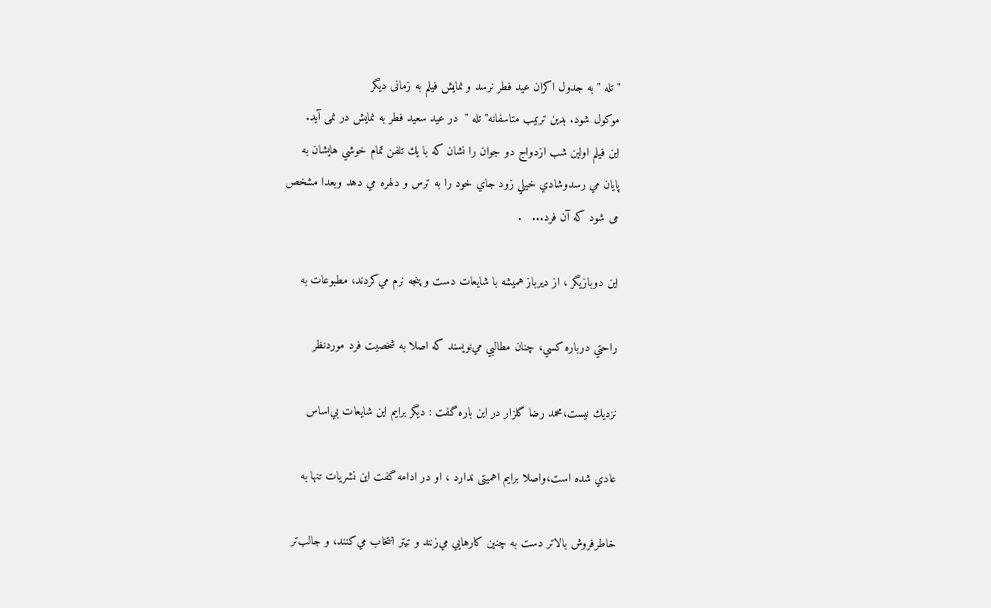" تله " به جدول اکران عید فطر نرسد و نمایش فیلم به زمانی دیگر
موکول شود. بدین ترتیب متاسفانه" تله "  در عید سعید فطر به نمایش در نمی آید.
اين فيلم اولين شب ازدواج دو جوان را نشان كه با يك تلفن تمام خوشي هايشان به
پايان مي رسدوشادي خيلي زود جاي خود را به ترس و دلهره مي دهد وبعدا مشخص
می شود که آن فرد...   .

اين دوبازيگر ، از ديرباز هميشه با شايعات دست و پنجه نرم مي‌‌كردند،‌ مطبوعات به

راحتي درباره كسي، چنان مطالبي مي‌‌نويسند که اصلا به شخصيت فرد موردنظر

نزديك نيست،محمد رضا گلزار در این باره گفت : ديگر برايم اين شايعات بي‌‌اساس

عادي شده است،واصلا برایم اهمیتی ندارد ، او در ادامه گفت اين نشريات تنها به

خاطرفروش بالاتر دست به چنين كارهايي مي‌‌زنند و تيتر انتخاب مي‌‌كنند، و جالب‌تر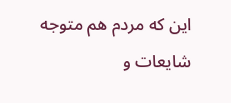اين كه مردم هم متوجه شايعات و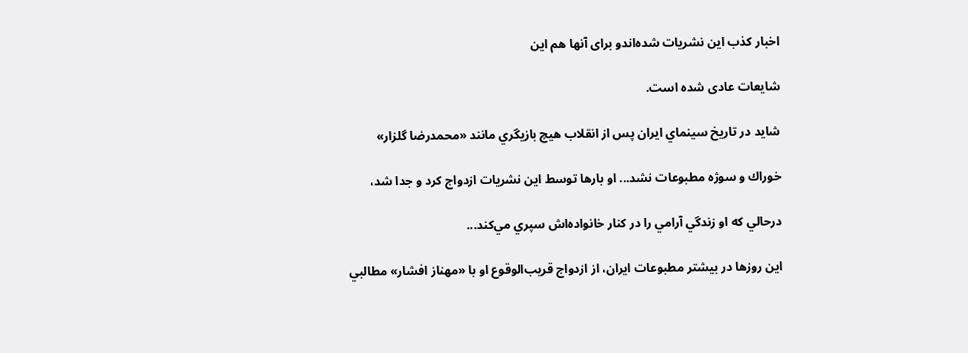اخبار كذب اين نشريات شده‌اندو برای آنها هم این

شایعات عادی شده است.

شايد در تاريخ سينماي ايران پس از انقلاب هيچ بازيگري مانند «محمدرضا گلزار»

خوراك و سوژه مطبوعات نشد... او بارها توسط اين نشريات ازدواج كرد و جدا شد،

درحالي كه او زندگي آرامي را در كنار خانواده‌اش سپري مي‌‌كند...

اين روزها در بيشتر مطبوعات ايران، از ازدواج قريب‌الوقوع او با «مهناز افشار» مطالبي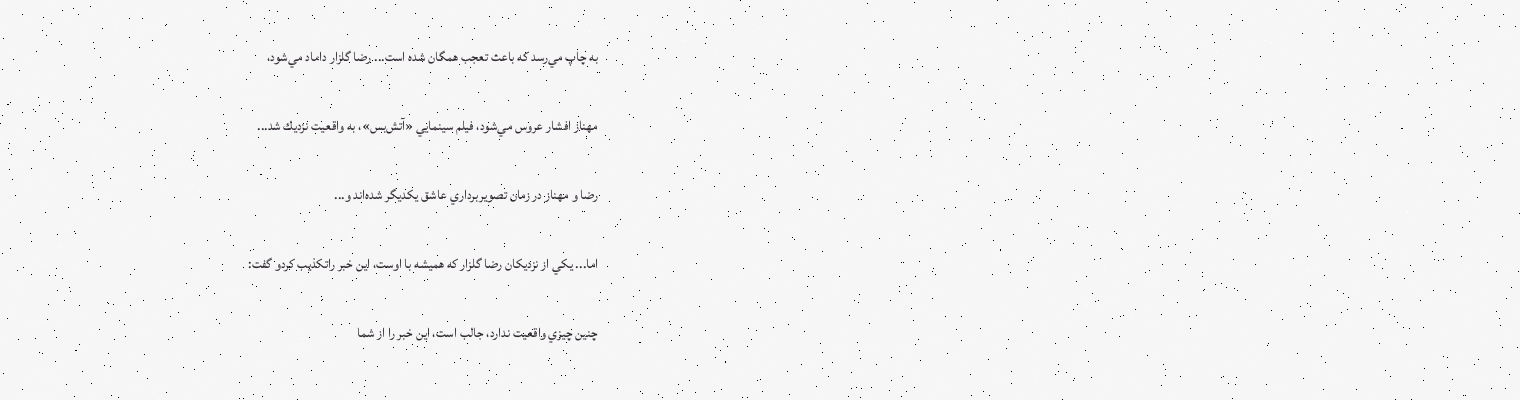به چاپ مي‌‌رسد كه باعث تعجب همگان شده است... رضا گلزار داماد مي‌‌شود،

مهناز افشار عروس مي‌‌شود، فیلم سينمايي «آتش‌بس»، به واقعيت نزديك شد...

رضا و مهناز در زمان تصويربرداري عاشق يكديگر شده‌اند و...

اما... يكي از نزديكان رضا گلزار كه همیشه با اوست، اين خبر راتکذیب کردو گفت:

چنين چيزي واقعيت ندارد، جالب است، اين خبر را از شما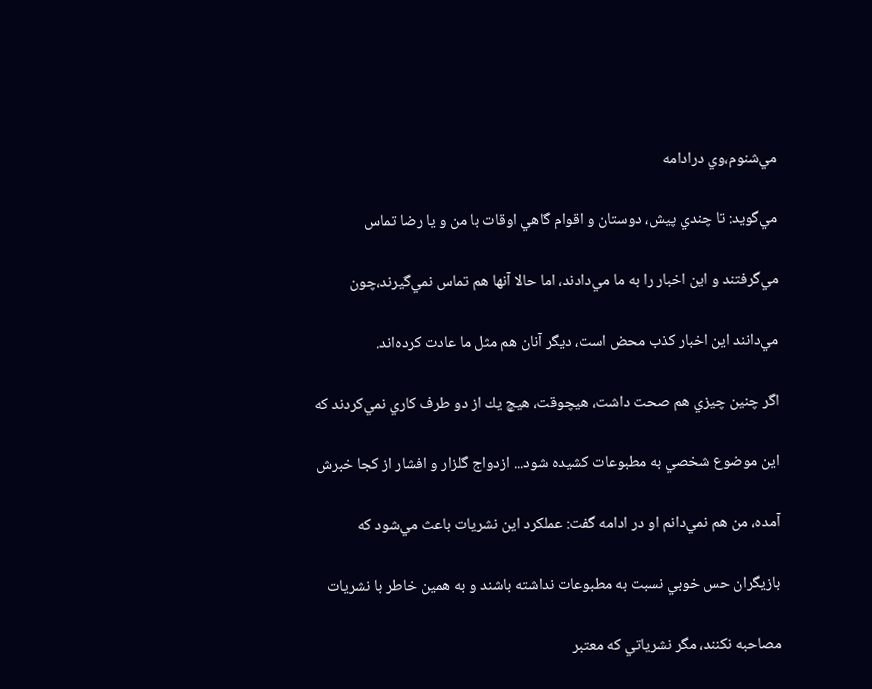مي‌‌شنوم،وي درادامه

مي‌‌گويد: تا چندي پيش، دوستان و اقوام گاهي اوقات با من و يا رضا تماس

مي‌‌گرفتند و اين اخبار را به ما مي‌‌دادند، اما حالا آنها هم تماس نمي‌‌گيرند،چون

مي‌‌دانند اين اخبار كذب محض است، ديگر آنان هم مثل ما عادت كرده‌اند.

اگر چنين چيزي هم صحت داشت،‌ هيچوقت، هيچ يك از دو طرف كاري نمي‌‌كردند كه

اين موضوع شخصي به مطبوعات كشيده شود... ازدواج گلزار و افشار از كجا خبرش

آمده، من هم نمي‌‌دانم او در ادامه گفت: عملكرد اين نشريات باعث مي‌‌شود كه

بازيگران حس خوبي نسبت به مطبوعات نداشته باشند و به همين خاطر با نشريات

مصاحبه نكنند، مگر نشرياتي كه معتبر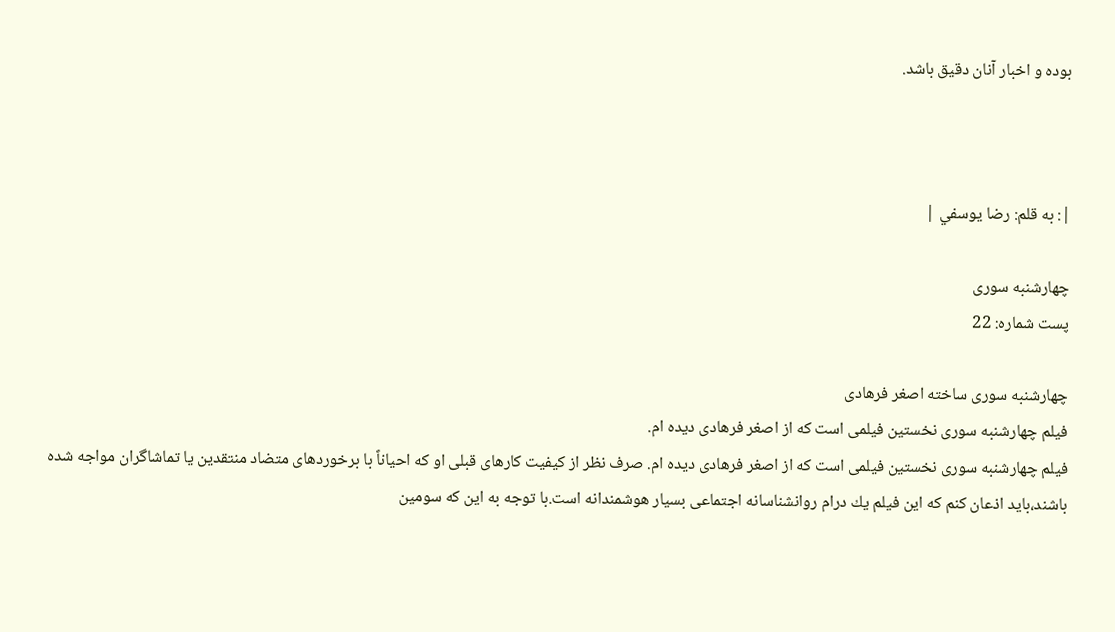بوده و اخبار آنان دقيق باشد.



|: به قلم: رضا يوسفي |

چهارشنبه سوری
پست شماره: 22

چهارشنبه سوری ساخته اصغر فرهادی
فیلم چهارشنبه سوری نخستین فیلمی است كه از اصغر فرهادی دیده ام.
فیلم چهارشنبه سوری نخستین فیلمی است كه از اصغر فرهادی دیده ام. صرف نظر از كیفیت كارهای قبلی او كه احیاناً با برخوردهای متضاد منتقدین یا تماشاگران مواجه شده باشند،باید اذعان كنم كه این فیلم یك درام روانشناسانه اجتماعی بسیار هوشمندانه است.با توجه به این كه سومین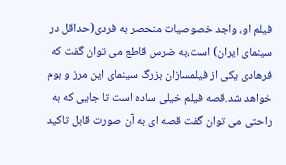فیلم او، واجد خصوصیات منحصر به فردی(حداقل در سینمای ایران) است،به ضرس قاطع می توان گفت كه فرهادی یكی از فیلمسازان بزرگ سینمای این مرز و بوم خواهد شد.قصه فیلم خیلی ساده است تا جایی كه به راحتی می توان گفت قصه ای به آن صورت قابل تاكید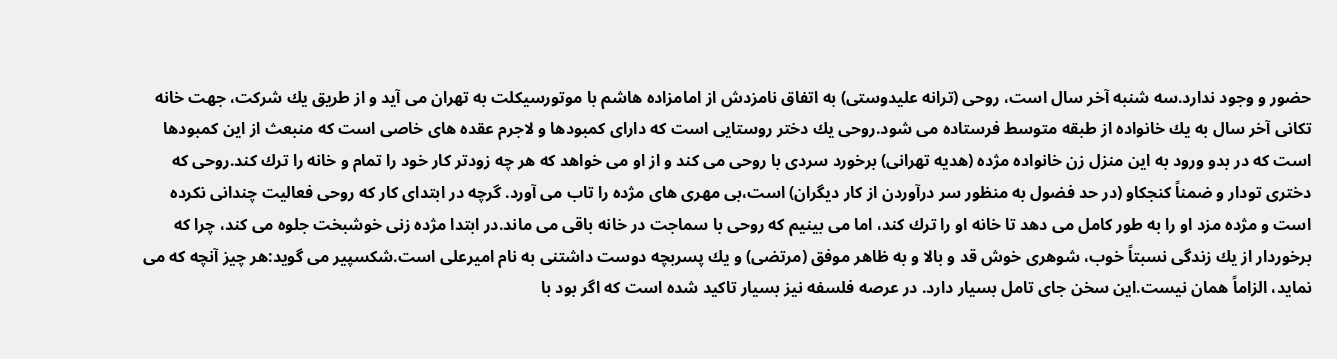حضور و وجود ندارد.سه شنبه آخر سال است، روحی (ترانه علیدوستی) به اتفاق نامزدش از امامزاده هاشم با موتورسیكلت به تهران می آید و از طریق یك شركت، جهت خانه تكانی آخر سال به یك خانواده از طبقه متوسط فرستاده می شود.روحی یك دختر روستایی است كه دارای كمبودها و لاجرم عقده های خاصی است كه منبعث از این كمبودها است كه در بدو ورود به این منزل زن خانواده مژده (هدیه تهرانی) برخورد سردی با روحی می كند و از او می خواهد كه هر چه زودتر كار خود را تمام و خانه را ترك كند.روحی كه دختری تودار و ضمناً كنجكاو (در حد فضول به منظور سر درآوردن از كار دیگران) است،بی مهری های مژده را تاب می آورد. گرچه در ابتدای كار كه روحی فعالیت چندانی نكرده است و مژده مزد او را به طور كامل می دهد تا خانه او را ترك كند، اما می بینیم كه روحی با سماجت در خانه باقی می ماند.در ابتدا مژده زنی خوشبخت جلوه می كند، چرا كه برخوردار از یك زندگی نسبتاً خوب، شوهری خوش قد و بالا و به ظاهر موفق (مرتضی) و یك پسربچه دوست داشتنی به نام امیرعلی است.شكسپیر می گوید:هر چیز آنچه كه می نماید، الزاماً همان نیست.این سخن جای تامل بسیار دارد. در عرصه فلسفه نیز بسیار تاكید شده است كه اگر بود با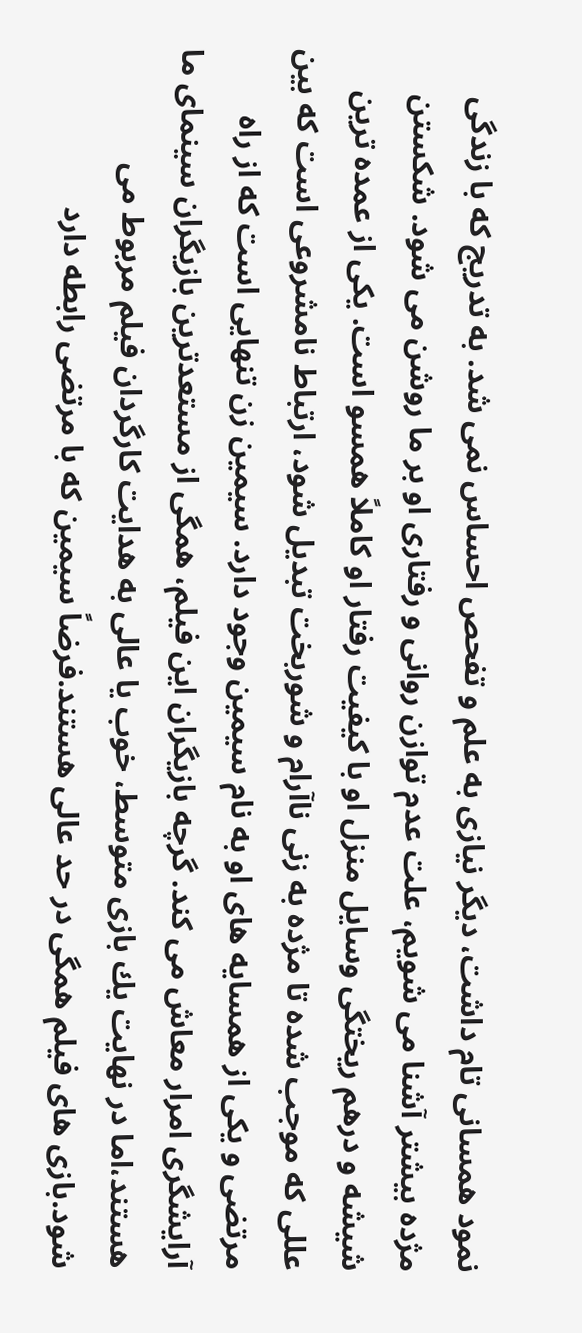نمود همسانی تام داشت، دیگر نیازی به علم و تفحص احساس نمی شد. به تدریج كه با زندگی مژده بیشتر آشنا می شویم، علت عدم توازن روانی و رفتاری او بر ما روشن می شود. شكستن شیشه و درهم ریختگی وسایل منزل او با كیفیت رفتار او كاملاً همسو است. یكی از عمده ترین عللی كه موجب شده تا مژده به زنی ناآرام و شوربخت تبدیل شود، ارتباط نامشروعی است كه بین مرتضی و یكی از همسایه های او به نام سیمین وجود دارد. سیمین زن تنهایی است كه از راه آرایشگری امرار معاش می كند. گرچه بازیگران این فیلم، همگی از مستعدترین بازیگران سینمای ما هستند،اما در نهایت یك بازی متوسط، خوب یا عالی به هدایت كارگردان فیلم مربوط می شود.بازی های فیلم همگی در حد عالی هستند.فرضاً سیمین كه با مرتضی رابطه دارد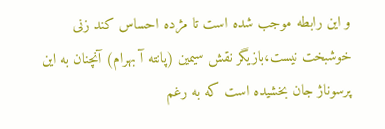و این رابطه موجب شده است تا مژده احساس كند زنی خوشبخت نیست،بازیگر نقش سیمین (پانته آ بهرام) آنچنان به این پرسوناژ جان بخشیده است كه به رغم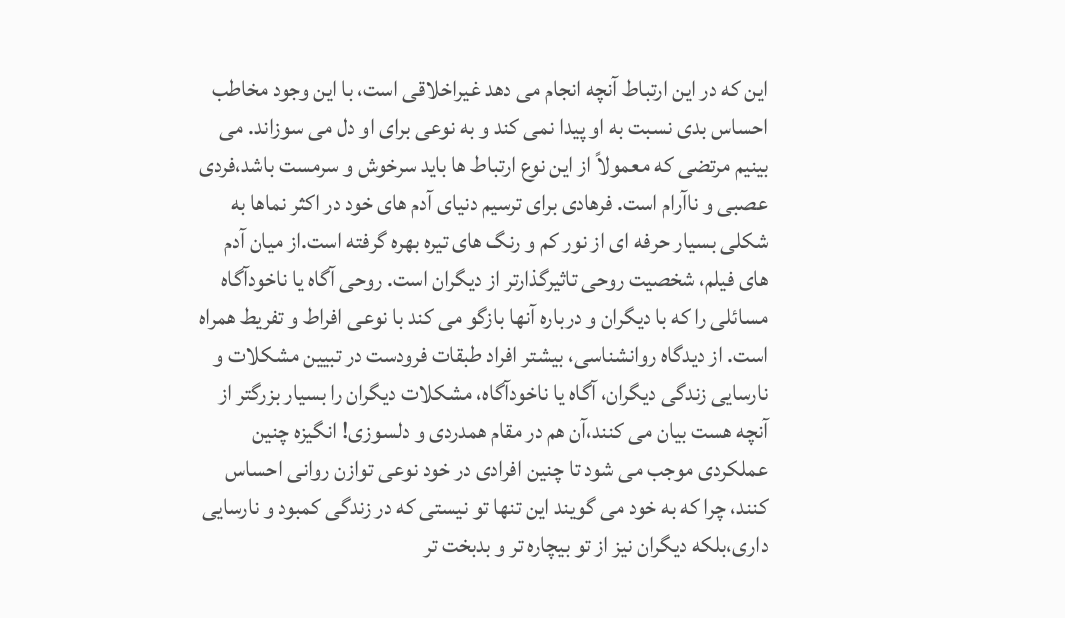این كه در این ارتباط آنچه انجام می دهد غیراخلاقی است، با این وجود مخاطب احساس بدی نسبت به او پیدا نمی كند و به نوعی برای او دل می سوزاند. می بینیم مرتضی كه معمولاً از این نوع ارتباط ها باید سرخوش و سرمست باشد،فردی عصبی و ناآرام است. فرهادی برای ترسیم دنیای آدم های خود در اكثر نماها به شكلی بسیار حرفه ای از نور كم و رنگ های تیره بهره گرفته است.از میان آدم های فیلم، شخصیت روحی تاثیرگذارتر از دیگران است. روحی آگاه یا ناخودآگاه مسائلی را كه با دیگران و درباره آنها بازگو می كند با نوعی افراط و تفریط همراه است. از دیدگاه روانشناسی، بیشتر افراد طبقات فرودست در تبیین مشكلات و نارسایی زندگی دیگران، آگاه یا ناخودآگاه، مشكلات دیگران را بسیار بزرگتر از آنچه هست بیان می كنند،آن هم در مقام همدردی و دلسوزی! انگیزه چنین عملكردی موجب می شود تا چنین افرادی در خود نوعی توازن روانی احساس كنند، چرا كه به خود می گویند این تنها تو نیستی كه در زندگی كمبود و نارسایی داری،بلكه دیگران نیز از تو بیچاره تر و بدبخت تر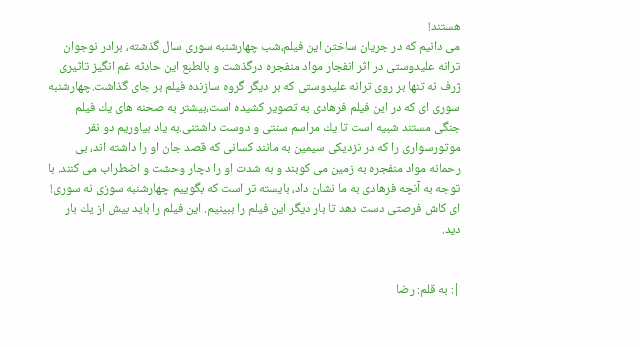هستند!
می دانیم كه در جریان ساختن این فیلم،شب چهارشنبه سوری سال گذشته، برادر نوجوان ترانه علیدوستی در اثر انفجار مواد منفجره درگذشت و بالطبع این حادثه غم انگیز تاثیری ژرف نه تنها بر روی ترانه علیدوستی كه بر دیگر گروه سازنده فیلم بر جای گذاشت.چهارشنبه سوری ای كه در این فیلم فرهادی به تصویر كشیده است،بیشتر به صحنه های یك فیلم جنگی مستند شبیه است تا یك مراسم سنتی و دوست داشتنی.به یاد بیاوریم دو نفر موتورسواری را كه در نزدیكی سیمین به مانند كسانی كه قصد جان او را داشته اند، بی رحمانه مواد منفجره به زمین می كوبند و به شدت او را دچار وحشت و اضطراب می كنند. با توجه به آنچه فرهادی به ما نشان داد، بایسته تر است كه بگوییم چهارشنبه سوزی نه سوری! ای كاش فرصتی دست دهد تا بار دیگر این فیلم را ببینیم. این فیلم را باید بیش از یك بار دید.


|: به قلم: رضا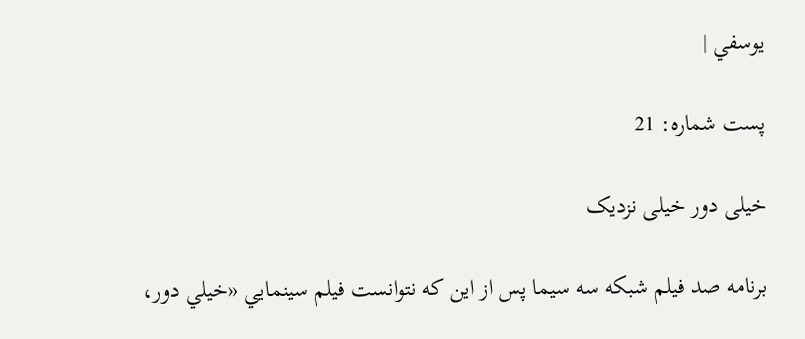يوسفي |

پست شماره: 21

خیلی دور خیلی نزدیک

برنامه صد فيلم شبكه سه سيما پس از اين كه نتوانست فيلم سينمايي «خيلي دور،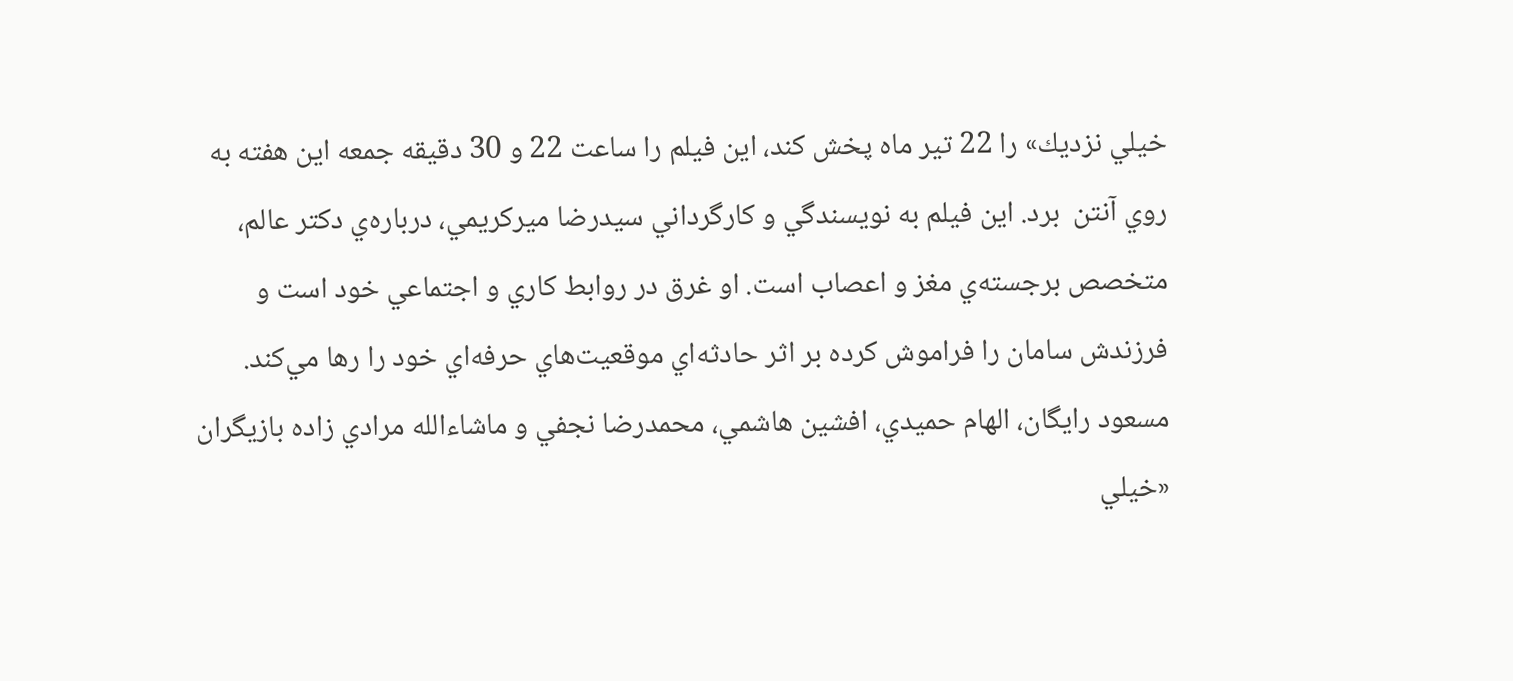خيلي نزديك» را 22 تير ماه پخش كند، اين فيلم را ساعت 22 و 30 دقيقه جمعه اين هفته به روي آنتن  برد. اين فيلم به نويسندگي و كارگرداني سيدرضا ميركريمي، درباره‌ي دكتر عالم، متخصص برجسته‌ي مغز و اعصاب است. او غرق در روابط كاري و اجتماعي خود است و فرزندش سامان را فراموش كرده بر اثر حادثه‌اي موقعيت‌هاي حرفه‌اي خود را رها مي‌كند. مسعود رايگان، الهام حميدي، افشين هاشمي، محمدرضا نجفي و ماشاء‌الله مرادي زاده بازيگران «خيلي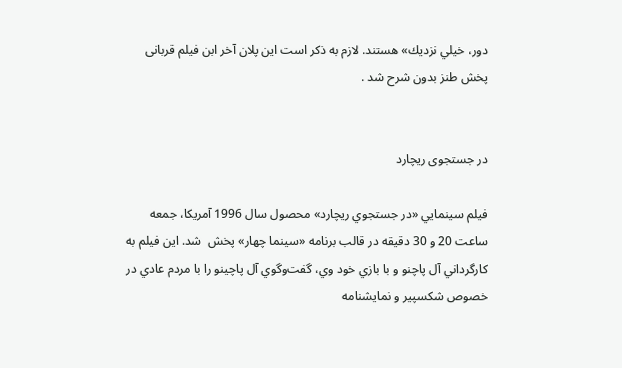دور، خيلي نزديك» هستند. لازم به ذکر است این پلان آخر ابن فیلم قربانی پخش طنز بدون شرح شد .


در جستجوی ریچارد

فيلم سينمايي‌ «در جستجوي ريچارد» محصول سال 1996 آمريكا، جمعه ساعت 20 و 30 دقيقه در قالب برنامه «سينما چهار» پخش  شد. اين فيلم به كارگرداني آل پاچنو و با بازي خود وي، گفت‌وگوي آل پاچينو را با مردم عادي در خصوص شكسپير و نمايشنامه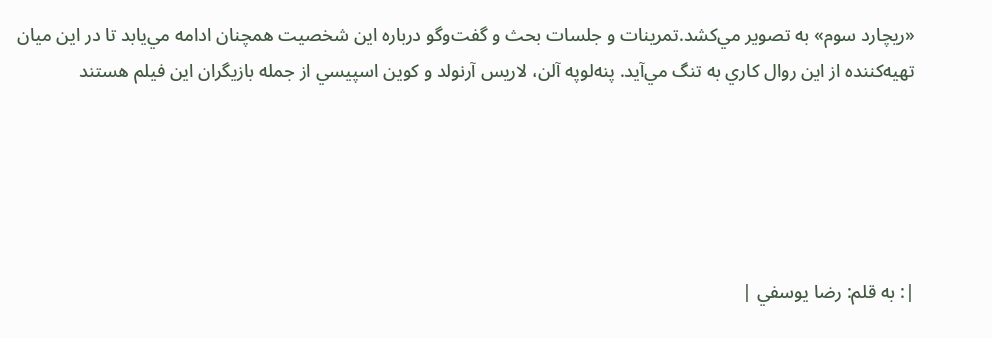«ريچارد سوم» به تصوير مي‌كشد.تمرينات و جلسات بحث و گفت‌وگو درباره اين شخصيت همچنان ادامه مي‌يابد تا در اين ميان تهيه‌كننده از اين روال كاري به تنگ مي‌آيد. پنه‌لوپه آلن، لاريس آرنولد و كوين اسپيسي از جمله بازيگران اين فيلم هستند





|: به قلم: رضا يوسفي |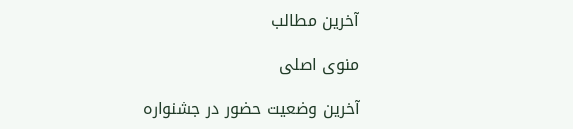آخرين مطالب

منوی اصلی

آخرین وضعیت حضور در جشنواره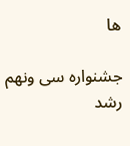ها

جشنواره سی ونهم رشد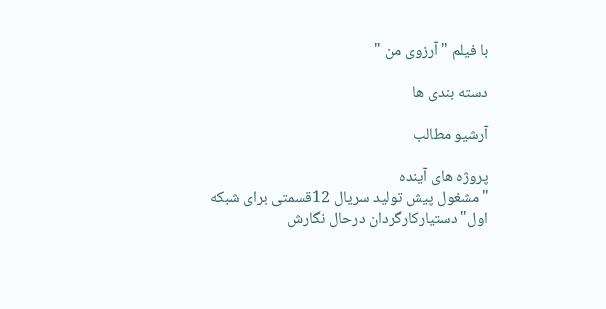با فیلم "آرزوی من "

دسته بندی ها

آرشیو مطالب

پروژه های آینده
"مشغول پیش تولید سریال 12قسمتی برای شبکه اول"دستیارکارگردان درحال نگارش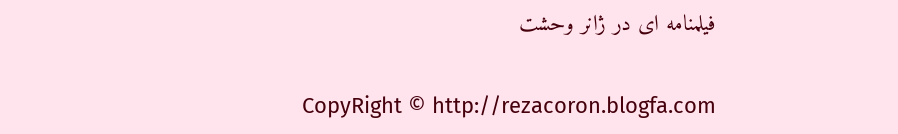فیلمنامه ای در ژانر وحشت

CopyRight © http://rezacoron.blogfa.com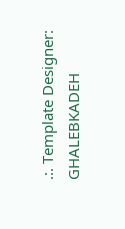.:. Template Designer: GHALEBKADEH